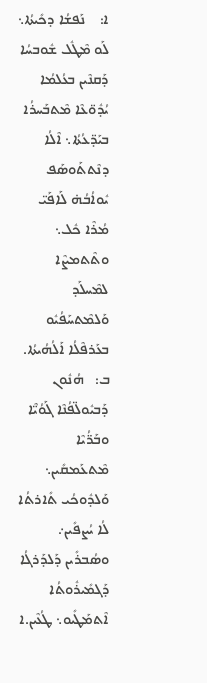ܐ:    ܢܰܦܫܳܐ ܕܟܺܝܬܳܐ܆ ܠܰܘ ܡܶܛܽܠ ܫܽܘܒܚܳܐ ܕܰܩܢܶܝܢ ܒܥܳܠܡܳܐ ܝܳܕܽܘ̈ܥܶܐ ܡܶܬܒܰܚܪܳܐ ܒܝܰܕ̈ܥܳܬܳܐ܆ ܐܶܠܳܐ ܕܢܶܬܬܰܘܣܰܦ ܝܽܘܐܳܒܳܗ̇ ܠܰܐܦܰܝ̈ ܡܳܪܶܐ ܟܽܠ܆ ܘܬܶܬܡܨܶܐ ܠܡܶܚܠܰܕ ܘܰܠܡܶܬܚܰܦܳܝܽܘ ܒܥܰܪܦܶܠܳܐ ܐܰܠܳܗܳܝܬܳܐ.
ܒ:   ܗܳܢܽܘܢ ܕܰܒܝܽܘܠ̈ܦܳܢܶܐ ܓܰܘܳܝ̈ܶܐ ܘܒܰܪ̈ܳܝܶܐ ܡܶܬܥܰܡܩܺܝܢ܆ ܘܰܠܕܽܘܟܳܝ ܬܺܐܪܬܳܐ ܠܳܐ ܝܳܨܦܺܝܢ܇ ܘܣܳܒܪܺܝܢ ܕܰܠܕܰܪܓܳܐ ܕܰܓܡܺܝܪܽܘܬܳܐ ܐܶܬܡܰܛܺܝܘ܆ ܛܳܥܶܝܢ.ܐ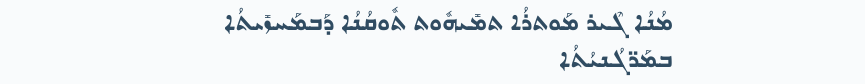ܡܳܢܳܐ ܓܶܝܪ ܡܰܘܬܪܳܐ ܬܡܺܝܗܽܘܬ ܬܽܘܩܳܢܳܐ ܕܰܒܡܰܚܙܺܝܬܳܐ ܒܡܰܪ̈ܓܳܢܝܳܬܳܐ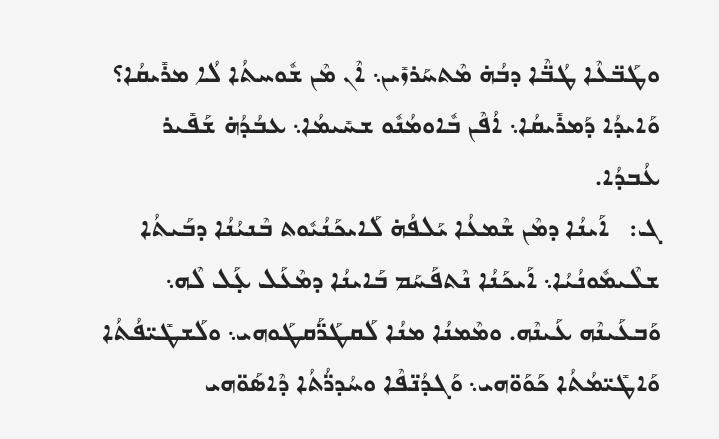ܘܛܰܒ̈ܥܶܐ ܛܳܒ̈ܶܐ ܕܒܳܗ̇ ܡܶܬܚܰܪܙܺܝܢ܆ ܐܶܢ ܡܶܢ ܫܽܘܚܬܳܐ ܠܳܐ ܡܪܺܝܩܳܐ؟ ܘܰܐܝܕܳܐ ܕܰܡܪܺܝܩܳܐ܆ ܐܳܦܶܢ ܒܽܐܘܡܳܢܽܘ ܫܚܺܝܡܳܐ܆ ܥܒܳܕܳܗ̇ ܫܰܦܺܝܪ ܥܳܒܕܳܐ.
ܓ:   ܐܰܝܢܳܐ ܕܡܶܢ ܫܶܡܥܳܐ ܝܰܠܦܳܗ̇ ܠܰܐܝܟܰܢܳܝܽܘܬ ܒܶܢܝܳܢܳܐ ܕܒܰܝܬܳܐ ܫܠܶܝܡܽܘܢܳܝܳܐ܆ ܐܰܝܟܰܢܳܐ ܢܶܬܦܰܚܰܡ ܒܰܐܝܢܳܐ ܕܡܶܥܰܠ ܥ̣ܰܠ ܠܶܗ܆ ܘܰܒܥܰܝܢܶܗ ܥܰܝܢܶܗ. ܘܡܶܡܢܳܐ ܡܢܳܐ ܠܰܩܛܰܪ̈ܰܩܛܰܘܗܝ܆ ܘܠܰܫܛܺܝ̈ܦܳܬܳܐ ܘܰܐܛܺܝ̈ܡܳܬܳܐ ܟܰܘܰܘ̈ܗܝ܆ ܘܰܓܕܳܢ̈ܦܶܐ ܘܚܳܕܪ̈ܳܬܳܐ ܕܶܐܣܰܘ̈ܗܝ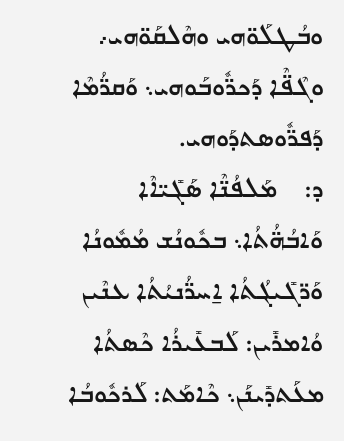ܘܒܳܛܠܰܘ̈ܗܝ ܘܗܶܠܩܰܘ̈ܗܝ܇ ܘܓܶܦ̈ܶܐ ܕܰܟܪ̈ܽܘܒܰܘܗܝ܆ ܘܰܩܪ̈ܳܡܶܐ ܕܰܦܪ̈ܽܘܣܬܕܰܘܗܝ.
ܕ:    ܡܰܠܦܳܢ̈ܶܐ ܣܰܓܺܝ̈ܐܶܐ ܘܰܐܒܳܗ̈ܳܬܳܐ܆ ܒܟܽܘܢܳܫ ܡܳܡܽܘܢܳܐ ܘܰܪ̈ܓܺܝܓܳܬܳܐ ܐ̱ܚܪ̈ܳܢܝܳܬܳܐ ܥܢܶܝܢ ܘܳܐܡܪܺܝܢ: ܠܰܒܥܺܝܪܳܐ ܟܶܣܬܳܐ ܡܥܰܬܕܺܝܢܰܢ܆ ܟܶܐܡܰܬ: ܠܰܪܟܽܘܒܳܐ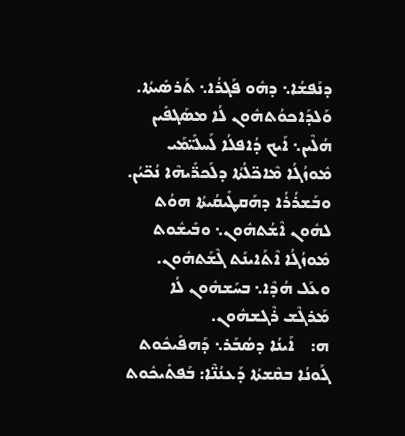ܕܢܰܦܫܳܐ܆ ܕܗܽܘ ܦܰܓܪܳܐ܆ ܬܰܪܣܺܝܬܳܐ. ܘܰܠܕܰܐܟܘܳܬܗܽܘܢ ܠܳܐ ܡܣܰܓܦܺܝܢ ܗܳܠܶܝܢ܆ ܐܰܝܟ ܕܳܐܦܠܳܐ ܠܰܚܠܺܝ̈ܡܰܝ ܡܽܘܙܳܓܳܐ ܡܶܐܟ̈ܠܳܬܳܐ ܕܠܰܟܪ̈ܺܝܗܶܐ ܢܳܟ̈ܝܳܢ. ܘܒܰܫܪܳܪܳܐ ܕܗܰܩܛܺܝܩܳܝܬܳܐ ܗܘܳܬ ܠܗܽܘܢ ܐܶܫܳܬܗܽܘܢ܆ ܘܒܺܝܫܽܘܬ ܡܽܘܙܳܓܳܐ ܐܶܬܰܐܝܢܰܬ ܓܶܫܰܬܗܽܘܢ. ܘܥܰܠ ܗܳܕܶܐ܆ ܒܚܰܫܗܽܘܢ ܠܳܐ ܡܰܪܓܶܫ ܪܶܓܫܗܽܘܢ.
ܗ:    ܐܰܝܢܳܐ ܕܣܳܒܰܪ܆ ܕܰܗܦܺܝܟܽܘܬ ܓܰܘܢܳܐ ܒܩܶܫܬܳܐ ܕܰܥܢܳܢ̈ܶܐ: ܒܰܦܬܺܝܟܽܘܬ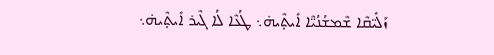ܙܰܠܺܝ̈ܩܶܐ ܫܶܡܫܳܢܳܝ̈ܶܐ ܐܺܝܬ̥ܶܝܗ̇܆ ܛܳܥܶܐ ܠܳܐ ܓܶܝܪ ܐܺܝܬ̥ܶܝܗ̇܆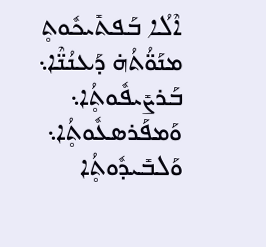ܐܶܠܳܐ ܒܰܦܬܺܝܟܽܘܬ̥ ܡܢܰܘ̈ܳܬܳܗ̇ ܕܰܥܢܳܢ̈ܶܐ܆ ܒܰܪܨܺܝܦܽܘܬ̥ܳܐ܆ ܘܰܡܦܰܪܣܥܽܘܬ̥ܳܐ܆ ܘܰܠܒܺܝܕܽܘܬ̥ܳܐ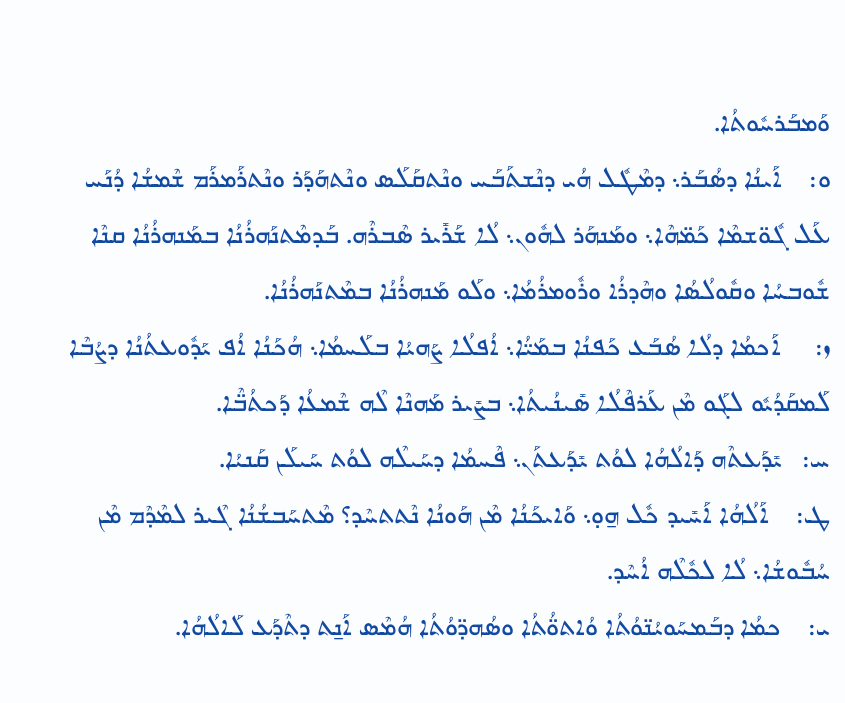ܘܰܡܒܰܪܚܽܘܬܳܐ.
ܘ:    ܐܰܝܢܳܐ ܕܣܳܒܰܪ܆ ܕܡܶܛܽܠ ܗܳܝ ܕܢܶܫܬܰܒܰܚ ܘܢܶܬܩܰܠܰܣ ܘܢܶܬܗܰܕܰܪ ܘܢܶܬܪܰܡܪܰܡ ܫܶܡܫܳܐ ܕܳܢܰܚ ܥܰܠ ܓܽܘ̈ܫܡܶܐ ܟܰܡ̈ܗܶܐ܆ ܘܡܰܢܗܰܪ ܠܗܽܘܢ܆ ܠܳܐ ܫܰܪܺܝܪ ܣܶܒܪܶܗ. ܒܰܕܡܶܬܢܰܗܪܳܢܳܐ ܒܡܰܢܗܪܳܢܳܐ ܩܢܶܐ ܫܽܘܒܚܳܐ ܘܩܽܘܠܳܣܳܐ ܘܗܶܕܪܳܐ ܘܪܽܘܡܪܳܡܳܐ܆ ܘܠܰܘ ܡܰܢܗܪܳܢܳܐ ܒܡܶܬܢܰܗܪܳܢܳܐ.
ܙ:     ܐܰܟܡܳܐ ܕܠܳܐ ܣܳܒܰܥ ܟܰܦܢܳܐ ܒܡܰܝ̈ܳܐ܆ ܐܳܦܠܳܐ ܨܰܗܝܳܐ ܒܠܰܚܡܳܐ܆ ܗܳܟܰܢܳܐ ܐܳܦ ܝܰܕܽܘܥܬܳܢܳܐ ܕܨܳܒܶܐ ܠܰܡܩܰܕܳܝܽܘ ܠܓܰܘ ܡܶܢ ܥܰܪܦܶܠܳܐ ܣܺܝܢܳܝܬܳܐ܆ ܒܨܺܝܪ ܡܰܗܢܶܐ ܠܶܗ ܫܶܡܥܳܐ ܕܰܟܬܳܒ̈ܶܐ.
ܚ:   ܝܺܕܰܥܬܶܗ ܕܰܐܠܳܗܳܐ ܠܘܳܬ ܝܺܕܰܥܬܰܢ܆ ܦܶܚܡܳܐ ܕܚܰܝܠܶܗ ܠܘܳܬ ܚܰܝܠܰܢ ܩܰܢܝܳܐ.
ܛ:    ܐܰܠܳܗܳܐ ܐܰܚܺܝܕ ܟܽܠ ܗ̱ܘ̣܆ ܘܰܐܝܟܰܢܳܐ ܡܶܢ ܗܰܘܢܳܐ ܢܶܬܬܚܶܕ؟ ܡܶܬܚܰܒܫܳܢܳܐ ܓܶܝܪ ܠܡܶܕܶܡ ܡܶܢ ܚܳܒܽܘܫܳܐ܆ ܠܳܐ ܠܟܽܠܶܗ ܐܳܚܶܕ.
ܝ:    ܟܡܳܐ ܕܒܰܡܚܰܘܝܳܢ̈ܘܳܬܳܐ ܘܳܐܬܘ̈ܳܬܳܐ ܘܣܳܗܕ̈ܘܳܬܳܐ ܗܳܡܶܣ ܐܰܢ̱ܬ ܕܬܶܕܰܥ ܠܰܐܠܳܗܳܐ.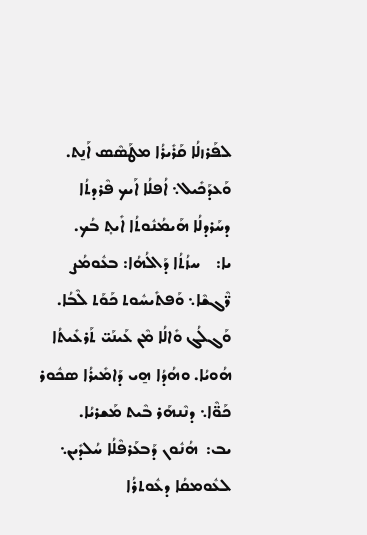ܠܦܰܪܙܠܳܐ ܩܰܪܺܝܪܳܐ ܡܛܰܣܶܣ ܐܰܢ̱ܬ. ܘܰܥܕܰܟܺܝܠ܆ ܐܳܦܠܳܐ ܐܰܝܟ ܦܶܪܕܬܳܐ ܕܚܰܪܕܠܳܐ ܗܰܝܡܳܢܽܘܬܳܐ ܐܺܝܬ̥ ܒܳܟ.
ܝܐ:    ܚܙܳܬܳܐ ܕܰܐܠܳܗܳܐ: ܒܥܽܘܡܳܨ ܪ̈ܶܓܫܶܐ܆ ܘܰܦܬܺܝܚܽܘܬ ܟܰܘܰܬ ܠܶܒܳܐ. ܘܰܓܠܳܓ ܘܺܐܠܳܐ ܡܶܢ ܥܰܝܢܰܝ̈ ܬܰܪܥܺܝܬܳܐ ܗܳܘܝܳܐ. ܘܗܳܕܳܐ ܗ̱ܝ ܕܰܐܡܺܝܪܳܐ ܣܟܽܘܪ ܟܰܘ̈ܶܐ܆ ܕܢܶܢܗܰܪ ܒܶܝܬ ܡܰܫܪܝܳܐ.
ܝܒ:  ܗܳܢܽܘܢ ܕܰܒܥܰܪܦܶܠܳܐ ܚܳܠܕܺܝܢ܆ ܠܥܽܘܡܩܳܐ ܕܥܽܘܬܪܳܐ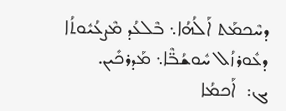ܕܚܶܟܡܰܬ ܐܰܠܳܗܳܐ܆ ܒܶܠܥܳܕ ܡܶܨܥܳܝܽܘܬܳܐ ܕܥܽܘܪܙܳܠ ܚܽܘܫܳܒ̈ܶܐ܆ ܡܰܕܪܟܺܝܢ.
ܝܓ:  ܐܰܟܡܳܐ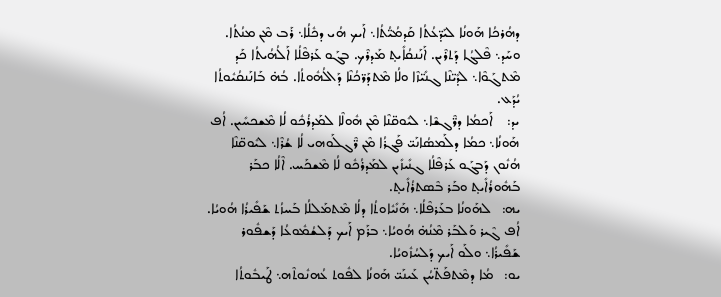ܕܗܳܪܟܳܐ ܗܰܘܢܳܐ ܠܝܰܕ̈ܥܳܬܳܐ ܩܰܕܡܳܝ̈ܳܬܳܐ܆ ܐܰܝܟ ܗܳܝ ܕܟܽܠܳܐ܆ ܪܰܒ ܡܶܢ ܡܢܳܬܳܐ. ܘܚܰܕ܆ ܦܶܠܓܳܐ ܕܰܬܪܶܝܢ. ܐܰܢܰܢܩܳܐܺܝܬ̥ ܡܰܕܪܶܟ. ܒܓܰܘ ܥܰܪܦܶܠܳܐ ܐܰܠܳܗܳܝܬܳܐ ܟܰܕ ܡܶܬܓܰܘܶܐ܆ ܠܕܺܝ̈ܢܶܐ ܓܢܺܝ̈ܙܶܐ ܘܠܳܐ ܡܶܬܕܰܪ̈ܟܳܢܶܐ ܕܰܐܠܳܗܽܘܬܳܐ. ܒܳܗ̇ ܒܰܐܢܰܢܩܳܝܽܘܬܳܐ ܝܳܕܰܥ.
ܝܕ:    ܐܰܟܡܳܐ ܕܪ̈ܶܓܫܶܐ܆ ܠܝܽܘܩ̈ܢܶܐ ܡܶܢ ܗܽܘܠܶܐ ܠܡܰܕܪܳܟܽܘ ܠܳܐ ܡܶܫܟܚܺܝܢ. ܐܳܦ ܗܰܘܢܳܐ܆ ܟܡܳܐ ܕܠܰܡܣܳܐܢܰܝ̈ ܦܰܓܪܳܐ ܡܶܢ ܪ̈ܶܓܠܰܘܗܝ ܠܳܐ ܫܳܪܶܐ܆ ܠܝܽܘܩ̈ܢܶܐ ܗܳܢܽܘܢ ܕܰܒܓܰܘ ܥܰܪܦܶܠܳܐ ܓܢܺܝܙܺܝܢ ܠܡܰܕܪܳܟܽܘ ܠܳܐ ܡܶܫܟܰܚ. ܐܶܠܳܐ ܟܒܰܪ ܒܰܗܽܘܪܳܐܺܝܬ̥ ܘܒܰܪ ܒܶܣܬܪܳܐܺܝܬ̥.
ܝܗ:   ܠܗܰܘܢܳܐ ܒܥܰܪܦܶܠܳܐ܆ ܗܰܢܺܝܽܐܘܬܳܐ ܕܠܳܐ ܡܶܬܡܰܠܠܳܐ ܒܰܚܙܳܬ ܫܰܦܺܝܪܳܐ ܗܳܘܝܳܐ. ܐܳܦ ܓܶܝܪ ܘܰܠܒܰܪ ܡܶܢܳܗ̇ ܗܳܘܝܳܐ܆ ܒܪܰܡ ܐܰܝܟ ܕܰܠܫܳܡܽܘܥܳܐ ܕܰܫܦܽܘܪ ܫܰܦܺܝܪܳܐ܆ ܘܠܰܘ ܐܰܝܟ ܕܰܠܚܳܙܽܘܝܳܐ.
ܝܘ:   ܡܳܐ ܕܡܶܬܦܰܬ̈ܚܳܢ ܥܰܝܢܰܝ̈ ܗܰܘܢܳܐ ܠܦܽܘܬ ܥܳܗܢܽܘܬܶܗ܆ ܛܰܝܒܽܘܬܳܐ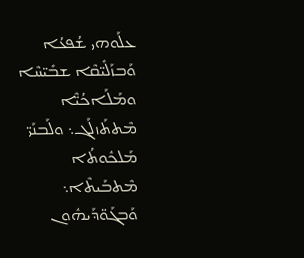ܥܠܰܘܗܝ ܫܳܦܥܳܐ ܘܰܒܙܰܠܺܝ̈ܩܶܐ ܫܒܺܝ̈ܚܶܐ ܘܡܰܠܰܐܟܳܝ̈ܶܐ ܡܶܬܬܰܙܠܰܓ܆ ܘܠܰܒܢܰܝ̈ ܡܰܠܟܽܘܬܳܐ ܡܶܬܒܰܝܬܶܐ܆ ܘܰܒܓܰܘ̈ܕܰܝܗܽܘܢ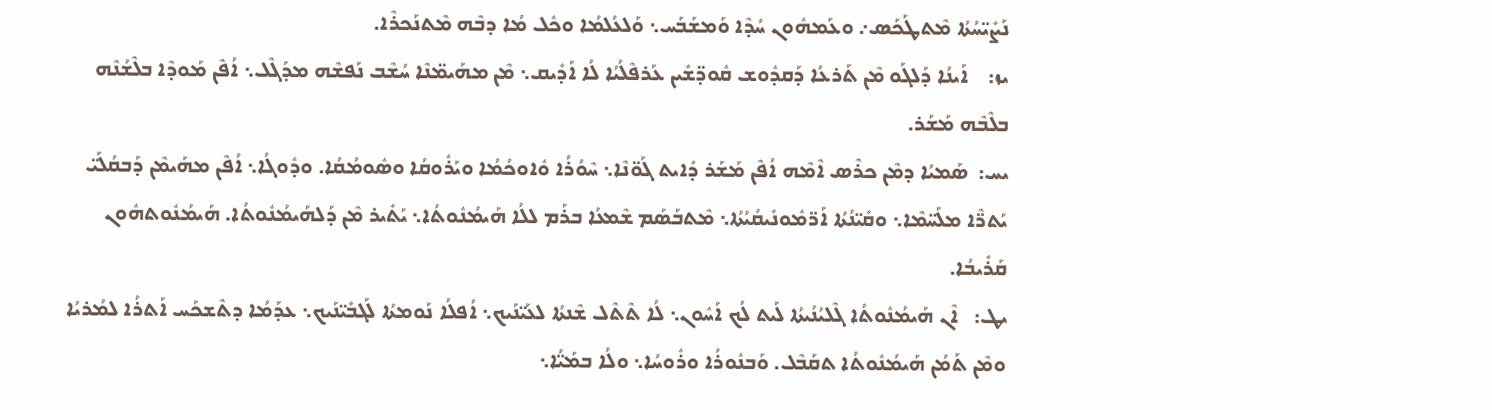ܢܰܨܺܝ̈ܚܳܬܳܐ ܡܶܬܛܰܟܰܣ܇ ܘܥܰܡܗܽܘܢ ܚܳܕܶܐ ܘܰܡܫܰܒܰܚ܆ ܘܰܠܥܳܠܡܳܐ ܘܟܽܠ ܡܳܐ ܕܒܶܗ ܡܶܬܢܰܟܪܶܐ.
ܝܙ:    ܐܰܝܢܳܐ ܕܰܠܓܰܘ ܡܶܢ ܬܰܪܥܳܐ ܕܰܩܕܽܘܫ ܩܽܘܕ̈ܫܺܝܢ ܥܰܪܦܶܠܳܝܳܐ ܠܳܐ ܐܰܕܺܝܩ܆ ܡܶܢ ܡܗܰܝܡ̈ܢܶܐ ܚܳܫܶܒ ܢܰܦܫܶܗ ܡܕܰܓܶܠ܆ ܐܳܦܶܢ ܡܰܘܕܶܐ ܒܠܶܫܳܢܶܗ ܒܠܶܒܶܗ ܡܰܫܰܪ.
ܝܚ:  ܣܰܡܝܳܐ ܕܡܶܢ ܟܪܶܣ ܐܶܡܶܗ ܐܳܦܶܢ ܡܰܫܰܪ ܕܺܐܝܬ ܓܰܘ̈ܢܶܐ܆ ܚܶܘܳܪܳܐ ܘܽܐܘܟܳܡܳܐ ܘܝܰܪܽܘܩܳܐ ܘܣܽܘܡܳܩܳܐ. ܘܕܽܘܓܳܐ܆ ܐܳܦܶܢ ܡܗܰܝܡܶܢ ܕܰܒܩܳܠܰܝ̈ ܝܰܬܪ̈ܶܐ ܡܠܰܚ̈ܡܶܐ܆ ܘܩܺܝ̈ܢܳܬܳܐ ܐܰܪ̈ܡܽܘܢܺܝܩܳܝܳܬܳܐ܆ ܡܶܬܒܰܣܰܡ ܫܶܡܥܳܐ ܒܪܰܡ ܠܠܳܐ ܗܰܝܡܳܢܽܘܬܳܐ܆ ܝܰܬܺܝܪ ܡܶܢ ܕܰܠܗܰܝܡܳܢܽܘܬܳܐ. ܗܰܝܡܳܢܽܘܬܗܽܘܢ ܩܰܪܺܝܒܳܐ.
ܝܛ:   ܐܶܢ ܗܰܝܡܳܢܽܘܬܳܐ ܓܶܠܝܳܢܳܝܬܳܐ ܠܰܝܬ ܠܳܟ ܐܰܚܽܘܢ܆ ܠܳܐ ܬܶܬܶܠ ܫܶܢܬܳܐ ܠܥܰܝ̈ܢܰܝܟ܆ ܐܳܦܠܳܐ ܢܰܘܡܬܳܐ ܠܰܓܒܺܝ̈ܢܰܝܟ܆ ܥܕܰܡܳܐ ܕܬܶܫܟܰܚ ܐܰܬܪܳܐ ܠܡܳܪܝܳܐ ܘܡܶܢ ܬܰܡܳܢ ܗܰܝܡܳܢܽܘܬܳܐ ܬܩܰܒܶܠ. ܘܰܒܢܽܘܪܳܐ ܘܪܽܘܚܳܐ܆ ܘܠܳܐ ܒܡܰܝ̈ܳܐ܆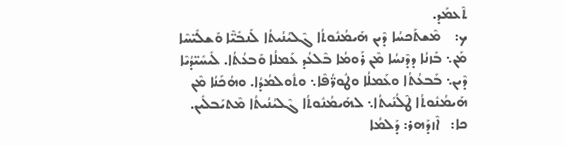ܬܶܥܡܰܕ.
ܟ:    ܡܶܫܬܰܟܚܳܐ ܕܶܝܢ ܗܰܝܡܳܢܽܘܬܳܐ ܓܶܠܝܳܢܳܝܬܳܐ ܠܰܢܒܺܝ̈ܶܐ ܘܰܫܠܺܝ̈ܚܶܐ ܡܰܢ܆ ܒܰܙܢܳܐ ܕܕܶܢܚܳܐ ܡܶܢ ܪܰܘܡܳܐ ܒܶܠܥܳܕ ܥܰܡܠܳܐ ܘܰܒܥܳܬܳܐ. ܠܺܝܚܺܝ̈ܕܳܝܶܐ ܕܶܝܢ܆ ܒܰܒܥܳܬܳܐ ܘܥܰܡܠܳܐ ܘܛܽܘܪ̈ܳܦܶܐ܆ ܘܬܽܘܠܡܳܕܳܐ. ܘܗܳܟܰܢܳܐ ܡܶܢ ܗܰܝܡܳܢܽܘܬܳܐ ܛܶܠܳܢܺܝܬܳܐ܆ ܠܗܰܝܡܳܢܽܘܬܳܐ ܓܶܠܝܳܢܳܝܬܳܐ ܡܶܬܝܰܒܠܺܝܢ.
ܟܐ:   ܐܶܙܕܰܗܪ: ܕܰܠܡܳܐ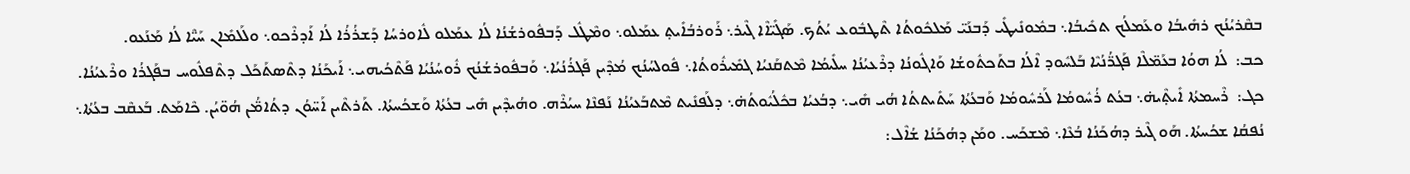ܒܩܶܪܝܳܢܳܟ ܪܗܺܝܒܳܐ ܘܥܰܡܠܳܟ ܬܟܺܝܒܳܐ܆ ܒܡܽܘܢܺܝܛܺܝ ܕܰܒܢܰܝ̈ ܡܰܠܟܽܘܬܳܐ ܬܶܛܒܽܘܥ ܝܳܬܳܟ. ܣܰܓܺܝ̈ܐܶܐ ܓܶܝܪ܆ ܪܰܘܪܒܳܐܺܝܬ̥ ܥܡܰܠܘ܆ ܘܡܶܛܽܠ ܕܰܒܦܽܘܪܫܳܢܳܐ ܠܳܐ ܥܡܰܠܘ ܠܽܐܘܪܚܳܐ ܕܰܫܪܳܪܳܐ ܠܳܐ ܐܰܕܪܶܟܘ܆ ܘܠܰܠܡܺܐܢ ܚܰܝ̈ܶܐ ܠܳܐ ܡܰܢܰܥܘ.
ܟܒ:  ܠܳܐ ܗܘܳܐ ܒܥܰܡ̈ܠܶܐ ܦܰܓܪ̈ܳܢܳܝܶܐ ܒܰܠܚܽܘܕ ܐܶܠܳܐ ܒܬܰܟܬܽܘܫܳܐ ܘܰܐܓܽܘܢܳܐ ܕܪܶܥܝܳܢܳܐ ܚܠܺܝܡܳܐ ܡܶܬܩܰܢܝܳܐ ܓܡܺܝܪܽܘܬܳܐ܆ ܦܽܘܠܚܳܢܳܟ ܡܳܕܶܝܢ ܦܰܓܪܳܢܳܝܳܐ܆ ܘܰܒܦܽܘܪܫܳܢܳܟ ܪܽܘܚܳܢܳܝܳܐ ܦܰܬܶܟܳܝܗܝ܆ ܐܰܝܟܰܢܳܐ ܕܬܶܣܬܰܟܰܠ ܕܬܶܦܠܽܘܚ ܒܦܰܓܪܳܐ ܘܪܶܥܝܳܢܳܐ.
ܟܓ:  ܪܶܚܡܬܳܐ ܐܺܝܬ̥ܶܝܗ̇܆ ܒܥܳܬ ܪܳܚܽܘܡܳܐ ܠܰܪܚܽܘܡܳܐ ܘܰܒܥܳܬܳܐ ܚܰܬܺܝܬܬܳܐ ܗܳܝ ܗܺܝ܆ ܕܒܳܥܝܳܐ ܒܟܽܠܳܝܽܘܬܳܗ̇܆ ܕܠܰܦܢܺܝܬ ܡܶܬܒܰܥܝܳܢܳܐ ܢܰܦܢܶܐ ܚܝܳܪܶܗ. ܘܗܳܝܕܶܝܢ ܗܺܝ ܒܥܳܬܳܐ ܘܰܫܟܳܚܬܳܐ. ܬܰܪܬܶܝܢ ܐܰܚ̈ܘܳܢ ܕܬܳܐܡ̈ܳܢ ܗܳܘ̈ܝܳܢ. ܟܶܐܡܰܬ. ܒܰܥܩܶܒ ܒܥܳܬܳܐ܆ ܢܳܦܩܳܐ ܫܟܳܚܬܳܐ. ܗܰܘ ܓܶܝܪ ܕܗܳܟܰܢܳܐ ܒܳܥܶܐ܆ ܡܶܫܟܰܚ. ܘܡܰܢ ܕܗܳܟܰܢܳܐ ܫܳܐܶܠ: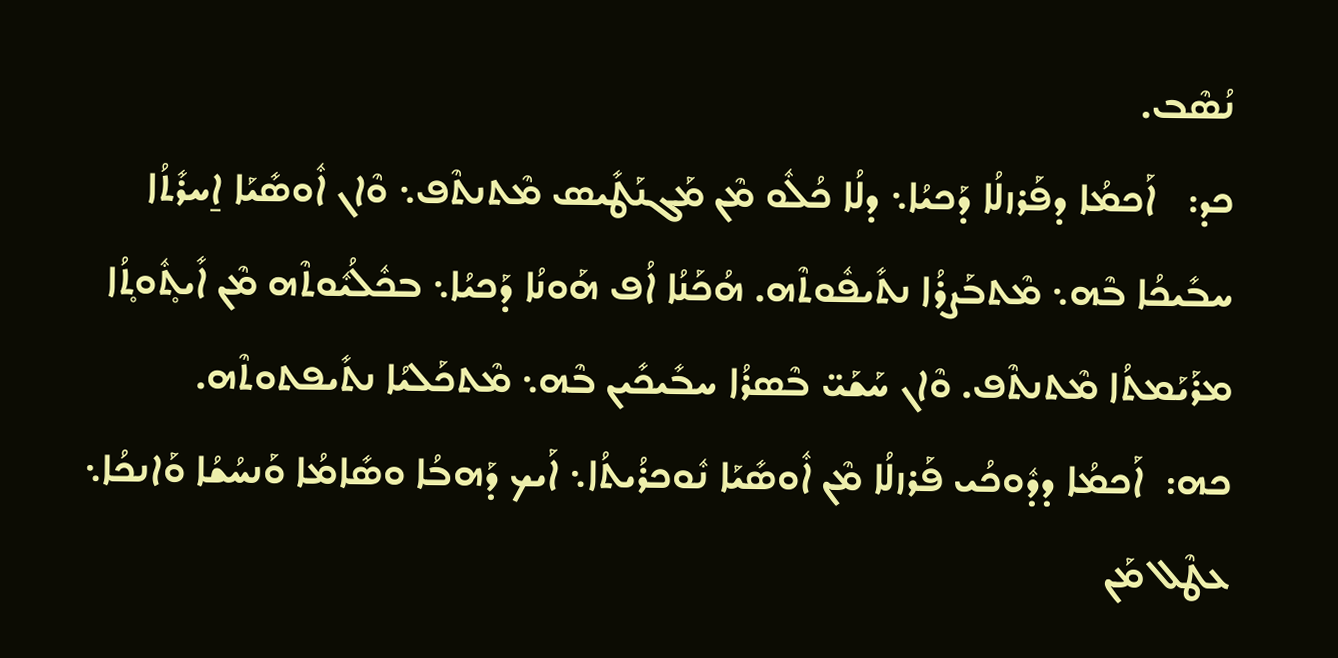ܢܳܣܶܒ.
ܟܕ:   ܐܰܟܡܳܐ ܕܦܰܪܙܠܳܐ ܕܰܟܝܳܐ܆ ܕܠܳܐ ܟܳܠܽܘ ܡܶܢ ܡܰܓܢܰܛܺܝܣ ܡܶܬܢܬܶܦ܆ ܘܶܐܢ ܐܽܘܣܺܝܰܐ ܐ̱ܚܪܺܬܳܐ ܚܒܺܝܟܳܐ ܒܶܗ܆ ܡܶܬܒܰܨܪܳܐ ܢܬܺܝܦܽܘܬܶܗ. ܗܳܟܰܢܳܐ ܐܳܦ ܗܰܘܢܳܐ ܕܰܟܝܳܐ܆ ܒܟܽܠܳܝܽܘܬܶܗ ܡܶܢ ܐܺܝܬ̥ܽܘܬ̥ܳܐ ܡܪܰܝܰܡܬܳܐ ܡܶܬܢܬܶܦ. ܘܶܐܢ ܚܰܫܰܝ̈ ܒܶܣܪܳܐ ܚܒܺܝܟܺܝܢ ܒܶܗ܆ ܡܶܬܟܰܠܝܳܐ ܢܬܺܝܦܬܘܬܶܗ.
ܟܗ:  ܐܰܟܡܳܐ ܕܕܽܘܟܳܝ ܦܰܪܙܠܳܐ ܡܶܢ ܐܽܘܣܺܝܰܐ ܢܽܘܟܪܳܝܬܳܐ܆ ܐܰܝܟ ܕܰܗܒܳܐ ܘܣܺܐܡܳܐ ܘܰܢܚܳܫܳܐ ܘܰܐܢܟܳܐ܆ ܥܛܶܠ ܡܰܢ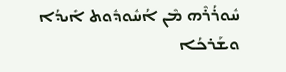ܚܽܘܪܳܪܶܗ ܡܶܢ ܐܳܚܽܘܕܽܘܬ ܐܺܝܕܳܐ ܘܫܰܪܟܳܐ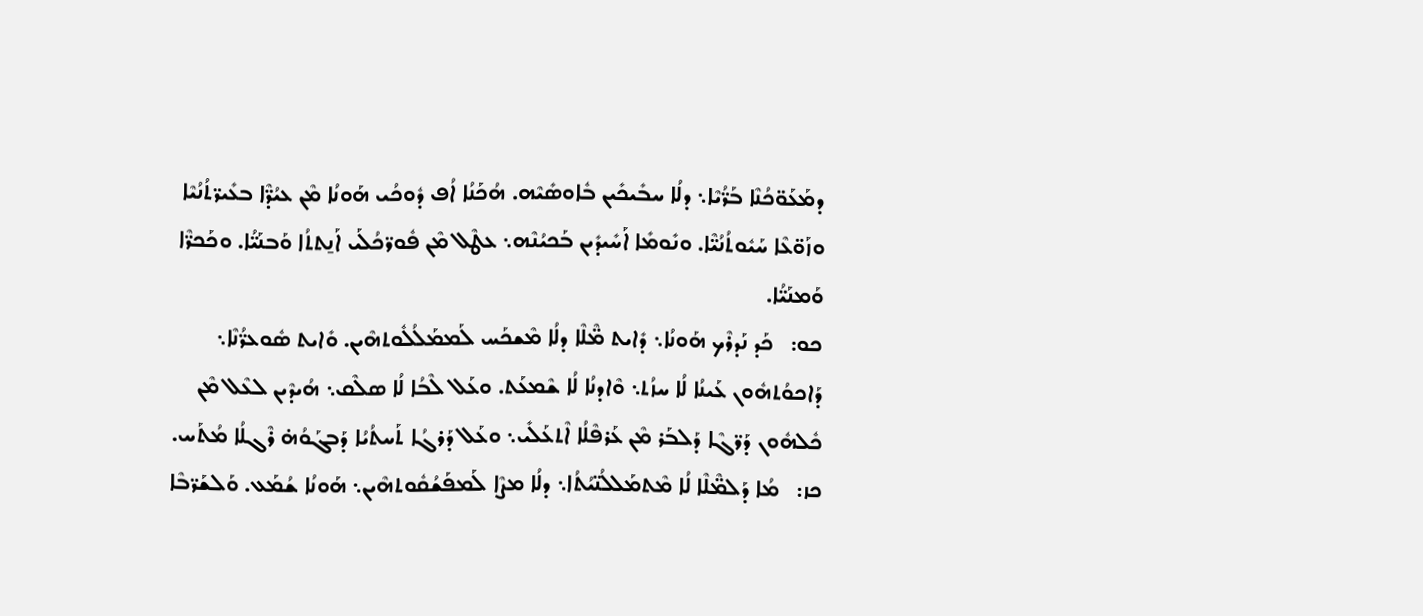ܕܡܰܥܰܘ̈ܟܳܢܶܐ ܒܰܪ̈ܳܝܶܐ܆ ܕܠܳܐ ܚܒܺܝܟܺܝܢ ܒܽܐܘܣܺܝܶܗ. ܗܳܟܰܢܳܐ ܐܳܦ ܕܽܘܟܳܝ ܗܰܘܢܳܐ ܡܶܢ ܥܝܳܕ̈ܶܐ ܒܥܺܝܪ̈ܬܳܢܳܝܶܐ ܘܙܰܘ̈ܥܶܐ ܚܰܝܽܘܬܳܢܳܝ̈ܶܐ. ܘܢܺܘܡܺܐ ܐܰܚܺܝܕܺܝܢ ܒܰܟܝܳܢܶܗ܆ ܥܛܶܠ ܡܶܢ ܦܽܘܪ̈ܟܳܠܰܝ ܐܰܢ̱ܬܬܳܐ ܘܰܒܢܰܝ̈ܳܐ. ܘܟܰܟܪ̈ܶܐ ܘܰܡܢܰܝ̈ܳܐ.
ܟܘ:   ܟܰܕ ܢܰܕܪܶܟ ܗܰܘܢܳܐ܆ ܕܺܐܝܬ ܡ̈ܶܠܶܐ ܕܠܳܐ ܡܶܫܟܰܚ ܠܰܡܡܰܠܳܠܽܘܬܗܶܝܢ. ܘܺܐܝܬ ܣܽܘܥܪ̈ܳܢܶܐ܆ ܕܰܐܟܘܳܬܗܽܘܢ ܥܰܝܢܳܐ ܠܳܐ ܚܙܳܬ܆ ܘܶܐܕܢܳܐ ܠܳܐ ܫܶܡܥܰܬ. ܘܥܰܠ ܠܶܒܳܐ ܠܳܐ ܣܠܶܩ܆ ܗܳܝܕܶܝܢ ܠܥܶܠ ܡܶܢ ܟܽܠܗܽܘܢ ܕܰܪ̈ܓܶܐ ܕܰܠܒܰܪ ܡܶܢ ܥܰܪܦܶܠܳܐ ܐܶܬܥܰܠܺܝ܆ ܘܥܰܠ ܕܰܪܓܳܐ ܬܰܚܬܳܝܳܐ ܕܰܒܓܰܘܳܗ̇ ܪܶܓܠܳܐ ܡܳܬܰܚ.
ܟܙ:   ܡܳܐ ܕܰܠܡ̈ܶܠܶܐ ܠܳܐ ܡܶܬܡܰܠܠܳܢ̈ܝܳܬܳܐ܆ ܕܠܳܐ ܡܨܶܐ ܠܰܡܦܰܫܳܩܽܘܬܗܶܝܢ܆ ܗܰܘܢܳܐ ܫܳܡܰܥ. ܘܰܠܫܰܪ̈ܒܶܐ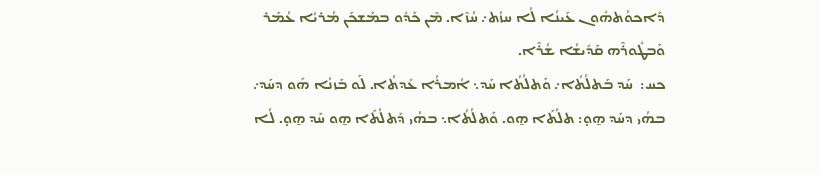ܕܰܐܟܘܳܬܗܽܘܢ ܥܰܝܢܳܐ ܠܳܐ ܚܙܳܬ܇ ܚܳܙܶܐ. ܡܶܢ ܟܰܕܽܘ ܒܡܰܫܟܰܢ ܡܳܪܝܳܐ ܥܳܡܰܪ ܘܰܒܛܽܘܪܶܗ ܩܰܕܺܝܫܳܐ ܫܳܪܶܐ.
ܟܚ:  ܚܰܕ ܒܰܬܠܳܬܳܐ܇ ܘܰܬܠܳܬܳܐ ܚܰܕ܆ ܐܳܡܪܳܐ ܥܺܕܬܳܐ. ܠܰܘ ܒܰܙܢܳܐ ܗܰܘ ܕܚܰܕ܇ ܒܗܳܝ ܕܚܰܕ ܗ̱ܘ̣: ܬܠܳܬܰܐ ܗ̱ܘ. ܘܰܬܠܳܬܳܐ܆ ܒܗܳܝ ܕܰܬܠܳܬܰܐ ܗ̱ܘ ܚܰܕ ܗ̱ܘ̣. ܠܳܐ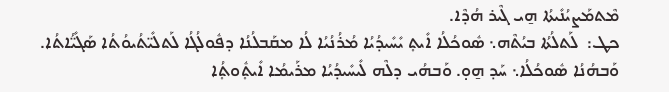ܡܶܬܡܰܨܝܳܢܺܝܬܳܐ ܗ̱ܝ ܓܶܝܪ ܗܳܕܶܐ.
ܟܛ:  ܠܰܬܠܳܬܳܐ ܒܝܳܬܶܗ܆ ܣܽܘܟܳܠܳܐ ܐܺܝܬ̥ ܝܺܚܺܝܕܳܝܳܐ ܡܳܪܳܢܳܝܳܐ ܠܳܐ ܡܩܰܒܠܳܢܳܐ ܕܦܽܘܠܳܓܳܐ ܠܰܬܠܺܝ̈ܬܳܝܘܳܬܳܐ ܣܰܓܺܝ̈ܳܐܬܳܐ. ܘܰܒܗܳܢܳܐ ܣܽܘܟܳܠܳܐ܆ ܚܰܕ ܗ̱ܘ̣. ܘܰܒܗܳܝ ܕܠܶܗ ܠܺܝܚܺܝܕܳܝܳܐ ܡܪܰܝܡܳܐ ܐܺܝܬ̥ܽܘܬ̥ܳܐ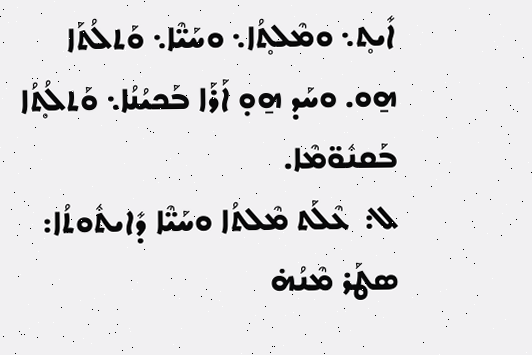ܐܺܝܬ̥܆ ܘܡܶܠܬ̥ܳܐ܆ ܘܚܰܝ̈ܶܐ܆ ܘܰܬܠܳܬܰܐ ܗ̱ܘ. ܘܚܰܕ ܗ̱ܘ̣ ܐܰܪܰܐ ܒܰܟܝܳܢܳܐ܆ ܘܰܬܠܳܬ̥ܳܐ ܒܰܩܢܽܘ̈ܡܶܐ.
ܠ:  ܥܶܠܰܬ ܡܶܠܬܳܐ ܘܚܰܝ̈ܶܐ ܕܺܐܝܬܽܘܬܳܐ: ܣܛܰܪ ܡܶܢܳܗ̇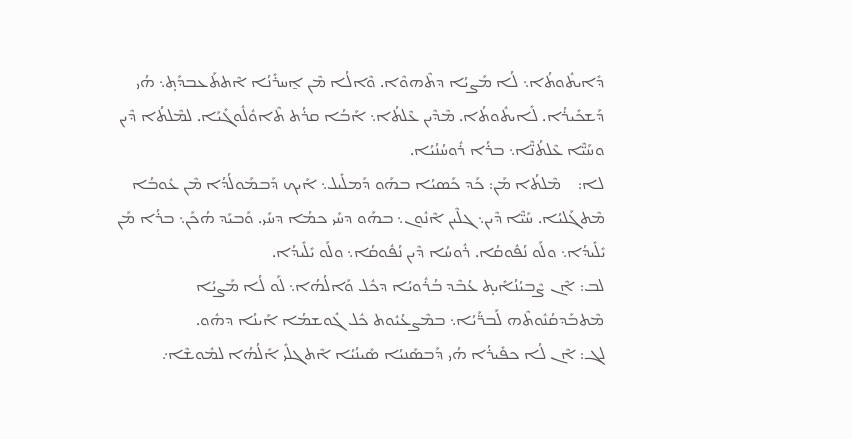ܕܺܐܝܬܽܘܬܳܐ܆ ܠܳܐ ܡܰܨܝܳܐ ܕܬܶܗܘܶܐ. ܘܶܐܠܳܐ ܡܶܢ ܐ̱ܚܪܺܢܳܐ ܐܶܬܬܰܥܒܕܰܬ̥܆ ܗܳܝ ܕܰܫܟܺܝܪܳܐ. ܠܺܐܝܬܽܘܬܳܐ. ܡܶܕܶܝܢ ܥܶܠܬܳܐ܆ ܐܰܒܳܐ ܩܪܳܬ ܬܶܐܘܽܠܽܘܓܺܝܰܐ. ܠܡܶܠܬܳܐ ܕܶܝܢ ܘܚܰܝ̈ܶܐ ܥܶܠܬܳܢ̈ܶܐ܆ ܒܪܳܐ ܪܽܘܚܳܢܳܝܳܐ.
ܠܐ:    ܡܶܠܬܳܐ ܡܰܢ: ܟܰܕ ܟܰܣܝܳܐ ܒܗܰܘ ܕܰܡܠܺܝܠ܆ ܐܰܝܟ ܕܰܒܡܰܘܠܳܕܳܐ ܡܶܢ ܥܽܘܒܳܐ ܡܶܬܓܰܠܝܳܐ. ܚܰܝ̈ܶܐ ܕܶܝܢ܆ ܓܠܶܝܢ ܐܶܢܽܘܢ܆ ܒܗܰܘ ܕܚܰܝ ܟܡܳܐ ܕܚܰܝ. ܘܰܒܝܰܕ ܗܳܟܰܢ܆ ܒܪܳܐ ܡܰܢ ܝܺܠܺܝܕܳܐ܆ ܘܠܰܘ ܢܳܦܽܘܩܳܐ. ܪܽܘܚܳܐ ܕܶܝܢ ܢܳܦܽܘܩܳܐ܆ ܘܠܰܘ ܝܺܠܺܝܕܳܐ.
ܠܒ: ܐܶܢ ܨܶܒܝܳܢܳܐܺܝܬ̥ ܥܳܒܶܕ ܒܳܪܽܘܝܳܐ ܕܟܽܠ ܘܰܐܠܳܗܳܐ܆ ܠܰܘ ܠܳܐ ܡܰܨܝܳܐ ܡܶܬܒܰܕܩܳܢܽܘܬܶܗ ܠܰܒܪ̈ܰܝܳܐ܆ ܒܡܶܨܥܳܝܽܘܬ ܟܽܠ ܓܽܘܫܡܳܐ ܐܰܝܢܳܐ ܕܗܽܘ.
ܠܓ: ܐܶܢ ܠܳܐ ܟܦܺܝܪܳܐ ܗܳܝ ܕܰܒܣܰܢܝܳܐ ܣܺܝܢܳܝܳܐ ܐܶܬܓܠܺܝ ܐܰܠܳܗܳܐ ܠܡܽܘܫܶܐ܇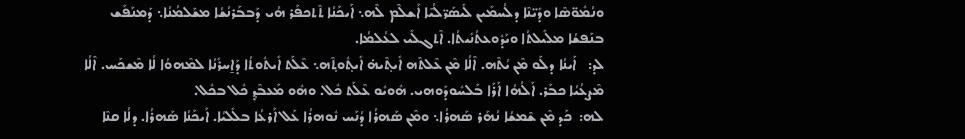ܘܢܳܡܽܘ̈ܣܶܐ ܘܕܺܝ̈ܢܶܐ ܕܠܳܚܡܺܝܢ ܠܺܝܣܰܪ̈ܠܳܝܶܐ ܐܰܫܠܶܡ ܠܶܗ܆ ܐܰܝܟܰܢܳܐ ܬܶܬܟܦܰܪ ܗܳܝ ܕܰܒܒܰܪܢܳܫܳܐ ܡܫܰܠܡܳܢܳܐ܆ ܕܰܡܢܰܦܰܫ ܒܢܰܦܫܳܐ ܡܠܺܝܠܬܳܐ ܘܝܰܕܽܘܥܬܳܢܺܝܬܳܐ. ܐܶܬܓܠܺܝ ܠܥܳܠܡܳܐ.
ܠܕ:   ܐܰܝܢܳܐ ܕܠܰܘ ܡܶܢ ܝܳܬܶܗ. ܐܶܠܳܐ ܡܶܢ ܥܶܠܬܶܗ ܐܺܝܬ̥ܶܝܗ̇ ܐܺܝܬ̥ܽܘܬ̥ܶܗ܆ ܥܶܠܰܬ ܐܺܝܬܽܘܬܳܐ ܕܰܐ̱ܚܪܺܢܳܐ ܠܡܶܗܘܳܐ ܠܳܐ ܡܶܫܟܰܚ. ܐܶܠܳܐ ܡܶܨܥܳܝܳܐ ܟܒܰܪ. ܐܰܠܳܗܳܐ ܐܰܪܰܐ ܒܰܠܚܽܘܕܰܘܗܝ. ܗܽܘܝܽܘ ܥܶܠܰܬ ܟܽܠ. ܘܗܽܘ ܡܰܥܒܶܕ̥ ܟܽܠ ܒܟܽܠ.
ܠܗ:  ܟܰܕ ܡܶܢ ܫܶܡܫܳܐ ܢܳܗܰܪ ܣܰܗܪܳܐ܆ ܘܡܶܢ ܣܰܗܪܳܐ ܕܳܢܰܚ ܢܽܘܗܪܳܐ ܥܰܠ ܐܰܪܥܳܐ ܒܠܺܠܝܳܐ. ܐܰܝܟܰܢܳܐ ܣܰܗܪܳܐ. ܕܠܳܐ ܩܢܶܐ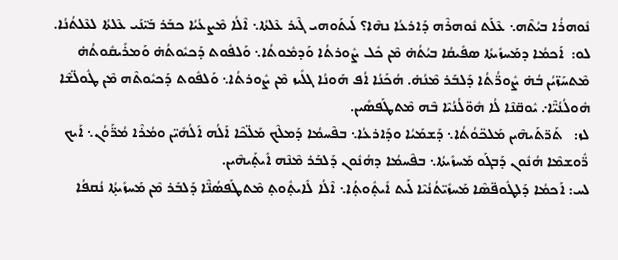ܢܽܘܗܪܳܐ ܒܝܳܬܶܗ܆ ܥܶܠܰܬ ܢܽܘܗܪܶܗ ܕܰܐܪܥܳܐ ܢܗܶܐ؟ ܠܰܝܬܰܘܗܝ ܓܶܝܪ ܥܶܠܬܳܐ܆ ܐܶܠܳܐ ܡܶܨܥܳܝܳܐ ܟܒܰܪ ܒܰܝ̈ܢܰܝ ܥܶܠܬܳܐ ܠܥܶܠܬܳܢܳܐ.
ܠܘ:  ܐܰܟܡܳܐ ܕܡܰܚܙܺܝܬܳܐ ܣܦܺܝܩܳܐ ܒܝܳܬܳܗ̇ ܡܶܢ ܟܽܠ ܨܽܘܪܬܳܐ ܘܰܕܡܽܘܬܳܐ܆ ܘܰܠܦܽܘܬ ܕܰܟܝܽܘܬܳܗ̇ ܘܰܡܪܺܝܩܽܘܬܳܗ̇ ܡܶܬܚܰܙ̈ܝܳܢ ܒܳܗ̇ ܨܽܘܪ̈ܳܬܳܐ ܕܰܠܒܰܪ ܡܶܢܳܗ̇. ܗܳܟܰܢܳܐ ܐܳܦ ܗܰܘܢܳܐ ܓܠܺܝܙ ܡܶܢ ܨܽܘܪܬܳܐ܆ ܘܰܠܦܽܘܬ ܕܰܟܝܽܘܬܶܗ ܡܶܢ ܛܽܘܠ̈ܫܶܐ ܗܽܘܠܳܢܳܝ̈ܶܐ܇ ܝܽܘܩ̈ܢܶܐ ܠܳܐ ܗܽܘ̈ܠܳܢܳܝܶܐ ܒܶܗ ܡܶܬܛܰܦܣܺܝܢ.
ܠܙ:   ܬܰܪ̈ܬܰܝܗܶܝܢ ܡܰܠܟ̈ܘܳܬܳܐ܆ ܕܰܫܡܰܝܳܐ ܘܕܰܐܪܥܳܐ܆ ܒܦܶܚܡܳܐ ܕܰܡܠܶܟ ܡܰܠ̈ܟܶܐ ܐܰܠܳܗ ܐܰܠܳܗܺܝ̈ܢ ܘܡܳܪܶܐ ܡܳܪ̈ܰܘܳܢ܆ ܐܰܝܟ ܪ̈ܽܘܫܡܶܐ ܗܳܢܽܘܢ ܕܰܒܓܰܘ ܡܰܚܙܺܝܬܳܐ܆ ܒܦܶܚܡܳܐ ܕܗܳܢܽܘܢ ܕܰܠܒܰܪ ܡܶܢܶܗ ܐܺܝܬ̥ܰܝܗܶܝܢ.
ܠܚ: ܐܰܟܡܳܐ ܕܰܠܛܽܘܦ̈ܣܶܐ ܡܰܚܙܺܝ̈ܬܳܢܳܝܶܐ ܠܰܝܬ ܐܺܝܬ̥ܽܘܬ̥ܳܐ܆ ܐܶܠܳܐ ܠܺܐܝܬ̥ܽܘܬ̥ ܡܶܬܛܰܦܣܳܢ̈ܶܐ ܕܰܠܒܰܪ ܡܶܢ ܡܰܚܙܺܝܬ̥ܳܐ ܢܳܩܦܳܐ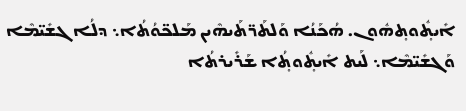ܐܺܝܬ̥ܽܘܬ̥ܗܽܘܢ. ܗܳܟܰܢܳܐ ܘܰܠܬܰܪ̈ܬܰܝܗܶܝܢ ܡܰܠܟ̈ܘܳܬܳܐ܆ ܕܠܳܐ ܓܫܺܝ̈ܡܶܐ ܘܰܓܫܺܝ̈ܡܶܐ܆ ܠܰܝܬ ܐܺܝܬ̥ܽܘܬ̥ܳܐ ܫܰܪܺܝܪܬܳܐ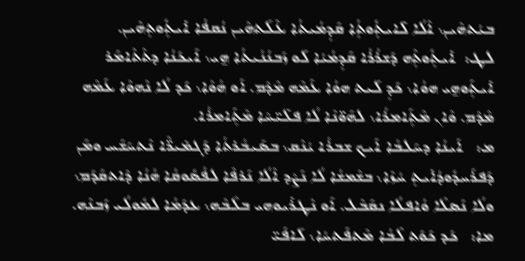ܒܝܳܬܗܶܝܢ܆ ܐܶܠܳܐ ܠܺܐܝܬ̥ܽܘܬ̥ܳܐ ܩܰܕ̥ܡܳܝܬܳܐ ܥܶܠܰܬܗܶܝܢ ܢܳܩܦܳܐ ܐܺܝܬ̥ܽܘܬ̥ܗܶܝܢ.
ܠܛ:  ܐܺܝܬ̥ܽܘܬ̥ܶܗ ܕܰܫܪܳܪܳܐ ܩܰܕ̥ܡܳܝܳܐ ܠܰܘ ܙܰܒܢܳܢܳܝܬܳܐ ܗ̱ܝ܆ ܐܰܝܟܰܢܳܐ ܕܬܶܬܶܐܡܰܪ ܐܺܝܬ̥ܰܘܗ̱ܝ ܗܘܳܐ܆ ܟܰܕ̥ ܠܰܝܬ ܗܘܳܐ ܥܰܡܶܗ ܡܶܕܶܡ. ܐܰܘ ܗܳܘܶܐ܆ ܟܰܕ ܠܳܐ ܢܶܗܘܶܐ ܥܰܡܶܗ ܡܶܕܶܡ. ܘܶܐܢ ܡܶܬ̥ܰܐܡܪܳܐ܆ ܠܗܰܘ̈ܢܶܐ ܠܳܐ ܦܠܺܝ̈ܚܶܐ ܡܶܬ̥ܰܐܡܪܳܐ.
ܡ:   ܐܰܝܢܳܐ ܕܚܰܠܒܳܐ ܐܰܝܟ ܫܒܪܳܐ ܝܳܢܶܩ܆ ܒܣܰܝܒܳܪܬܳܐ ܕܰܓܡܺܝܪ̈ܶܐ ܢܶܬܚܰܫܰܚ ܘܡܰܢ ܕܰܦܪܰܚܕܽܘܕܳܐܺܝܬ̥ ܚܳܙܶܐ܆ ܒܫܶܡܫܳܐ ܠܳܐ ܢܰܨܶܕ ܐܶܠܳܐ ܢܰܪܦܶܐ ܠܦܳܣܽܘܩܳܐ ܗܳܢܳܐ ܕܶܐܬܩܰܕܰܡ܆ ܘܠܳܐ ܢܰܣܠܶܐ ܘܳܐܦܠܳܐ ܢܩܰܒܶܠ. ܐܰܘ ܢܶܛܪܺܝܘܗܝ ܒܠܶܒܶܗ܆ ܥܕܰܡܳܐ ܠܡܽܘܠܳܝ ܙܰܒܢܶܗ.
ܡܐ:   ܟܰܕ ܟܰܘܰܬ ܠܶܒܳܐ ܡܶܬܦܰܬܚܳܐ܆ ܠܰܐܦܰܝ̈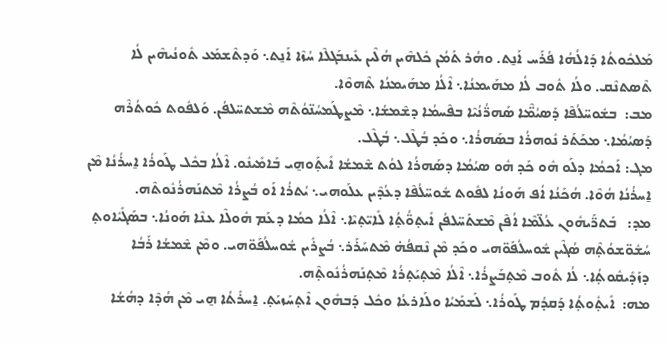ܡܰܠܟܽܘܬܳܐ ܕܰܐܠܳܗܳܐ ܦܳܪܰܚ ܐܰܢ̱ܬ. ܘܗܳܪ ܬܰܡܳܢ ܟܽܠܗܶܝܢ ܗܳܠܶܝܢ ܥܺܝܢܒܰܓܠܶܐ ܚܳܙܶܐ ܐܰܢ̱ܬ܆ ܘܰܕܬܶܫܡܰܥ ܬܽܘܢܳܝܗܶܝܢ ܠܳܐ ܬܶܣܬܢܶܩ. ܘܠܳܐ ܬܽܘܒ ܠܳܐ ܡܗܰܝܡܢܳܐ܆ ܐܶܠܳܐ ܡܗܰܝܡܢܳܐ ܬܶܗܘܶܐ.
ܡܒ:  ܒܫܽܘܚ̈ܠܳܦܶܐ ܕܰܣܝܳܡ̈ܶܐ ܣܰܗܪ̈ܳܢܳܝܶܐ ܒܦܶܚܡܳܐ ܕܫܶܡܫܳܐ܆ ܡܶܨܛܰܡܚܳܢ̈ܘܳܬܶܗ ܡܶܫܬܚ̈ܠܦܳܢ. ܘܰܠܦܽܘܬ ܟܽܘܬܳܪܶܗ ܕܰܣܝܳܡܳܐ܆ ܡܟܰܬܰܪ ܢܽܘܗܪܳܐ ܒܣܰܗܪܳܐ܆ ܘܟܰܕ ܒܳܛܶܠ܆ ܒܳܛܶܠ.
ܡܓ: ܐܰܟܡܳܐ ܕܠܰܘ ܗܽܘ ܟܰܕ ܗܽܘ ܣܝܳܡܳܐ ܕܣܰܗܪܳܐ ܠܘܳܬ ܫܶܡܫܳܐ ܐܺܝܬ̥ܰܘܗ̱ܝ ܒܰܐܡܺܝܢܽܘ. ܐܶܠܳܐ ܒܟܽܠ ܛܰܘܪܳܐ ܐ̱ܚܪܳܢܳܐ ܡܶܢ ܐ̱ܚܪܳܢܳܐ ܗܳܘܶܐ. ܗܳܟܰܢܳܐ ܐܳܦ ܗܰܘܢܳܐ ܠܦܽܘܬ ܫܽܘܚ̈ܠܳܦܶܐ ܕܥܳܕܶܝܢ ܥܠܰܘܗܝ܆ ܝܳܬܪܳܐ ܐܰܘ ܒܳܨܪܳܐ ܡܶܬܢܰܗܪܳܢܽܘܬܶܗ.
ܡܕ:   ܒܰܬܪ̈ܰܝܗܽܘܢ ܥܳܠ̈ܡܶܐ ܐܳܦܶܢ ܡܶܫܬܰܚ̈ܠܦܳܢ ܐܺܝܬ̥ܘ̈ܳܬ̥ܳܐ ܠܺܐܝ̈ܬ̥ܝܶܐ܆ ܐܶܠܳܐ ܟܡܳܐ ܕܥܰܡ ܗܽܘܠܶܐ ܥܢܶܐ ܗܰܘܢܳܐ܆ ܒܣܰܓܺܝܽܐܘܬ̥ ܚܳܫܽܘ̈ܫܘܳܬ̥ܶܗ ܣܳܓܶܝܢ ܫܽܘܚܠܳܦܰܘ̈ܗܝ ܘܟܰܕ ܡܶܢ ܢܶܩܦܳܗ̇ ܡܶܬܚܰܪܰܪ܆ ܒܳܨܪܺܝܢ ܫܽܘܚܠܳܦܰܘ̈ܗܝ. ܘܡܶܢ ܫܶܡܫܳܐ ܪܰܒܳܐ ܕܙܰܕܺܝܩܽܘܬ̥ܳܐ܆ ܠܳܐ ܬܽܘܒ ܡܶܬ̥ܒܰܨܪܳܐ܆ ܐܶܠܳܐ ܡܶܬ̥ܝܰܬ̥ܪܳܐ ܡܶܬ̥ܢܰܗܪܳܢܽܘܬ̥ܶܗ.
ܡܗ:  ܐܺܝܬ̥ܽܘܬ̥ܳܐ ܕܰܩܕܳܡ ܛܰܘܪܳܐ܆ ܠܰܫܡܰܝܳܐ ܘܠܰܐܪܥܳܐ ܘܟܽܠ ܕܰܒܗܽܘܢ ܐܶܬ̥ܚܰܙܝܰܬ̥. ܐ̱ܚܪܺܬܳܐ ܗ̱ܝ ܡܶܢ ܗܳܕܶܐ ܕܗܳܫܳܐ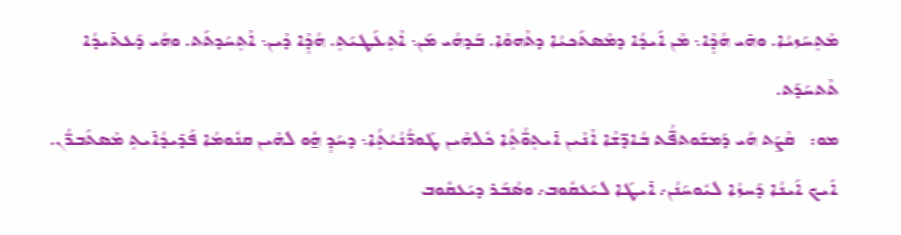ܡܶܬ̥ܚܰܙܝܳܐ. ܘܗܺܝ ܗܳܕ̥ܶܐ܆ ܡܶܢ ܐܰܝܕܳܐ ܕܡܶܣܬܰܟܝܳܐ ܕܬܶܗܘܶܐ. ܒܰܕܗܳܝ ܡܰܢ܆ ܐܶܬ̥ܥܰܛܝܰܬ̥. ܗܳܕ̥ܶܐ ܕܶܝܢ܆ ܐܶܬ̥ܚܰܕܬܰܬ. ܘܗܳܝ ܕܰܥܬܺܝܕܳܐ ܬܶܬܚܰܕܰܬ.
ܡܘ:   ܩܶܨܰܬ ܗܳܝ ܕܰܡܫܰܘܬܦ̈ܳܬ ܒܳܐܕ̈ܫܶܐ ܐܶܢܶܝܢ ܐܺܝܬ̥ܘ̈ܳܬ̥ܳܐ ܟܽܠܗܶܝܢ ܛܰܘܪ̈ܳܢܳܝܳܬ̥ܳܐ܆ ܕܚܰܕ̥ ܗ̱ܽܘ ܠܗܶܝܢ ܩܢܽܘܡܳܐ ܦܰܕܺܝܕܳܐܺܝܬ̥ ܡܶܣܬܰܒܪ̈ܳܢ. ܐܰܝܟ ܐܰܝܢܳܐ ܕܰܚܙܳܐ ܠܝܽܘܚܰܢܳܢ܇ ܐܺܝܛܰܐ ܠܝܰܥܩܽܘܒ܇ ܘܣܳܒܰܪ ܕܝܰܥܩܽܘܒ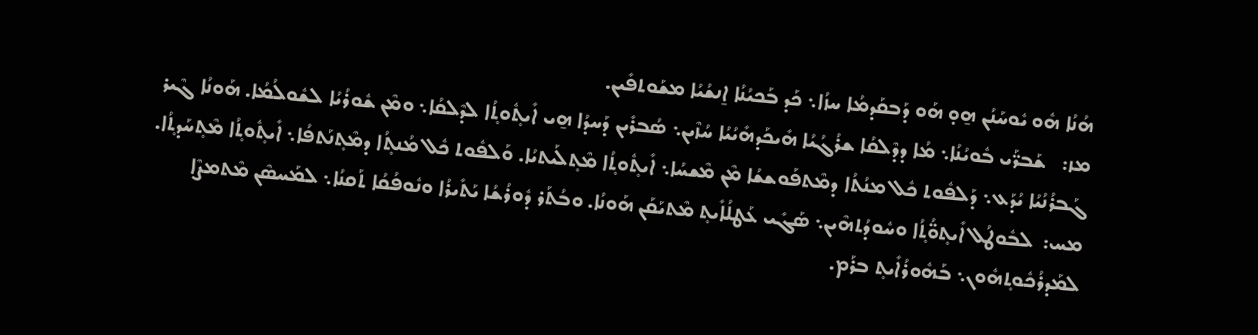ܗܳܢܳܐ ܗܽܘ ܝܽܘܚܰܢܳܢ ܗ̱ܘ̣ ܗܰܘ ܕܰܒܩܰܕܡܳܐ ܚܙܳܐ܆ ܟܰܕ ܒܰܟܝܳܢܳܐ ܐ̱ܢܫܳܝܳܐ ܡܫܰܘܬܦܺܝܢ.
ܡܙ:   ܫܰܒܪ̈ܰܝ ܒܽܘܝܳܢܳܐ܆ ܡܳܐ ܕܕܶܠܩܳܐ ܫܪܳܓܳܝܳܐ ܗܺܝܟܰܕܗܺܝܳܝܳܐ ܚܳܙܶܝܢ܆ ܣܳܒܪܺܝܢ ܕܰܚܕܳܐ ܗ̱ܝ ܐܺܝܬ̥ܽܘܬ̥ܳܐ ܠܕܶܠܩܳܐ܆ ܘܡܶܢ ܫܽܘܪܳܝܳܐ ܠܫܽܘܠܳܡܳܐ. ܗܰܘܢܳܐ ܓܶܝܪ ܓܰܒܪܳܢܳܝܳܐ ܝܳܕܰܥ܆ ܕܰܠܦܽܘܬ ܟܽܠ ܡܢܳܬܳܐ ܕܡܶܬܦܰܘܫܫܳܐ ܡܶܢ ܡܶܫܚܳܐ܆ ܐܺܝܬ̥ܽܘܬ̥ܳܐ ܡܶܬ̥ܠܰܝܬܝܳܐ. ܘܰܠܦܽܘܬ ܟܽܠ ܡܳܢܬ̥ܳܐ ܕܡܶܬ̥ܢܰܬܦܳܐ܆ ܐܺܝܬ̥ܽܘܬ̥ܳܐ ܡܶܬ̥ܚܰܕܬ̥ܳܐ.
ܡܚ:  ܠܒܽܘܛܳܠ ܐܺܝܬ̥ܘ̈ܳܬ̥ܳܐ ܘܚܽܘܕܳܬܗܶܝܢ܆ ܣܰܓܺܝ ܥܰܛܠܳܐܺܝܬ̥ ܡܶܬܝܰܩܰܢ ܗܰܘܢܳܐ. ܘܒܳܬܰܪ ܕܽܘܪܳܫܳܐ ܝܰܬܺܝܪܳܐ ܘܢܽܘܦܳܩܳܐ ܬܰܩܢܳܐ܆ ܠܡܰܚܣܶܢ ܡܶܬܡܨܶܐ ܠܡܰܕܪܳܟܽܘܬ̥ܗܽܘܢ܆ ܒܰܗܽܘܪܳܐܺܝܬ̥ ܒܪܰܡ.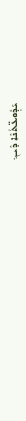ܝܰܕ̥ܽܘܥ̈ܬܳܢܶܐ ܕܶܝܢ܆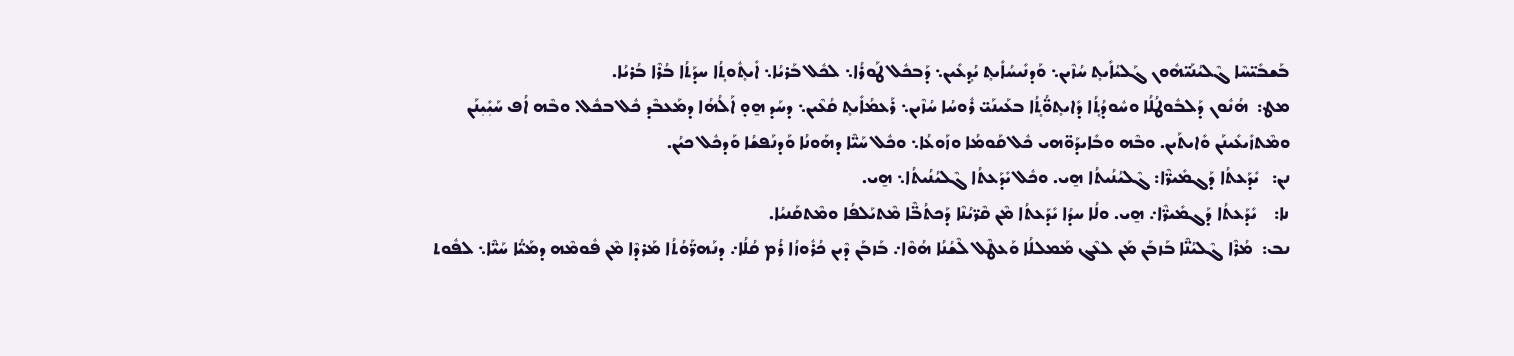ܒܰܫܒܺܝ̈ܚܶܐ ܓܶܠܝܳܢܰܝ̈ܗܽܘܢ ܓܰܠܝܳܐܺܝܬ̥ ܚܳܙܶܝܢ܆ ܘܰܕܢܺܝܚܳܐܺܝܬ̥ ܝܳܕ̥ܥܺܝܢ܆ ܕܰܒܟܽܠ ܛܰܘܪܳܐ܆ ܠܟܽܠ ܒܰܪܝܳܐ܆ ܐܺܝܬ̥ܽܘܬ̥ܳܐ ܚܕܰܬܳܐ ܒܳܪܶܐ ܒܳܪܝܳܐ.
ܡܛ:  ܗܳܢܽܘܢ ܕܰܠܒܽܘܛܳܠܳܐ ܘܚܽܘܕܳܬ̥ܳܐ ܕܺܐܝܬ̥ܘ̈ܳܬ̥ܳܐ ܒܥܰܝܢܰܝ̈ ܪܽܘܚܳܐ ܚܳܙܶܝܢ܆ ܪܰܥܡܳܐܺܝܬ̥ ܩܳܥܶܝܢ܆ ܕܚܰܕ ܗ̱ܘ̣ ܐܰܠܳܗܳܐ ܕܡܰܥܒܶܕ ܟܽܠ ܒܟܽܠ. ܘܒܶܗ ܐܳܦ ܚܰܝܼܺܝܼܢܰܢ ܘܡܶܬܙܺܝܥܺܝܢܰܢ ܘܺܐܝܬܰܝܢ. ܘܒܶܗ ܘܒܺܐܝܕܰܘ̈ܗܝ ܟܽܠ ܩܰܘܡܳܐ ܘܙܰܘܥܳܐ܆ ܘܟܽܠ ܚܰܝ̈ܶܐ ܕܗܰܘܢܳܐ ܘܰܕܢܰܦܫܳܐ ܘܰܕܟܽܠ ܟܝܳܢ.
ܢܢ:   ܝܺܕܰܥܬܳܐ ܕܰܓܡܺܝܪ̈ܶܐ: ܓܶܠܝܳܢܳܝܬܳܐ ܗ̱ܝ. ܘܟܽܠ ܝܺܕܰܥܬܳܐ ܓܶܠܝܳܢܳܝܬܳܐ܆ ܗ̱ܝ.
ܢܐ:    ܝܺܕܰܥܬܳܐ ܕܰܓܡܺܝܪ̈ܶܐ܇ ܗ̱ܝ. ܘܠܳܐ ܚܕܳܐ ܝܺܕܰܥܬܳܐ ܡܶܢ ܩܶܪ̈ܝܳܢܶܐ ܕܰܟܬܳܒ̈ܶܐ ܡܶܬܝܰܠܦܳܐ ܘܡܶܬܩܰܢܝܳܐ.
ܢܒ:  ܡܳܪܶܐ ܓܶܠܝܳܢ̈ܶܐ ܒܰܙܒܰܢ ܡܰܢ ܠܥܶܓ ܡܰܡܠܠܳܐ ܘܰܥܛܶܠ ܠܶܫܳܢܳܐ ܗܳܘܶܐ܇ ܒܰܙܒܰܢ ܕܶܝܢ ܟܳܪܽܘܙܳܐ ܪܳܡ ܩܳܠܳܐ܇ ܕܢܰܗܪ̈ܰܘܳܬܳܐ ܡܰܪܕܶܐ ܡܶܢ ܦܽܘܡܶܗ ܕܡܰܝ̈ܳܐ ܚܰܝ̈ܶܐ܆ ܠܦܽܘܬ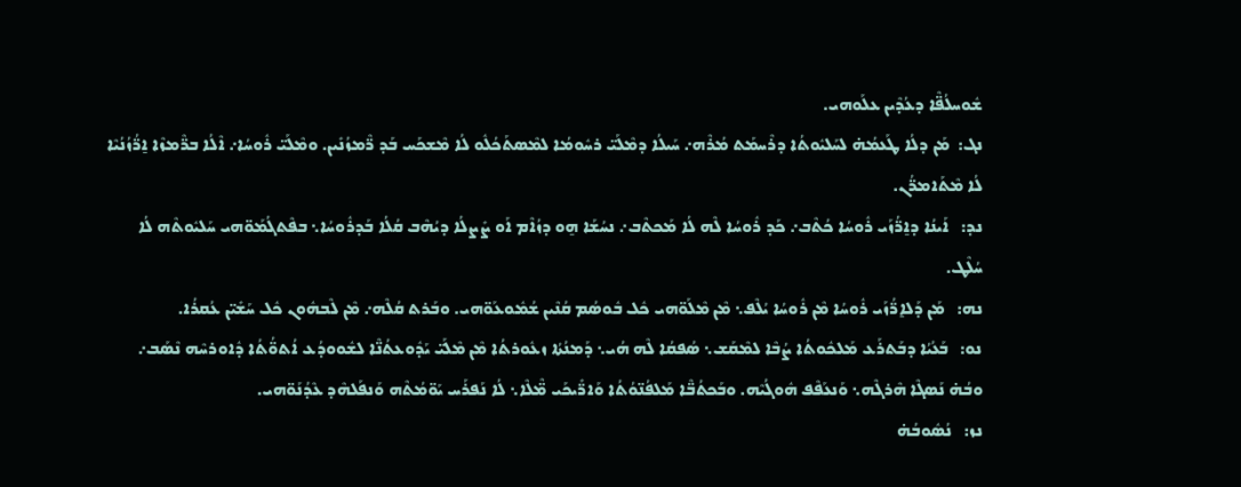ܫܽܘܚܠܳܦ̈ܶܐ ܕܥܳܕܶܝܢ ܥܠܰܘܗܝ.
ܢܓ:  ܡܰܢ ܕܠܳܐ ܛܰܥܡܳܗ̇ ܠܚܰܠܝܽܘܬܳܐ ܕܪܶܚܡܰܬ ܡܳܪܶܗ܇ ܚܰܝܠܳܐ ܕܡܶܠܰܝ̈ ܪܚܽܘܡܳܐ ܠܡܶܣܬܰܟܳܠܽܘ ܠܳܐ ܡܶܫܟܰܚ ܒܰܕ ܪ̈ܶܡܙܳܢܺܝܢ. ܘܡܶܠܰܝ̈ ܪܽܘܚܳܐ܇ ܐܶܠܳܐ ܒܪ̈ܶܡܙܶܐ ܐ̱ܪ̈ܳܙܳܢܳܝܶܐ ܠܳܐ ܡܶܬܰܐܡܪ̈ܳܢ.
ܢܕ:   ܐܰܝܢܳܐ ܕܐ̱ܪ̈ܳܙܰܝ ܪܽܘܚܳܐ ܟܳܬܶܒ܇ ܟܰܕ ܪܽܘܚܳܐ ܠܶܗ ܠܳܐ ܡܰܟܬܶܒ܇ ܢܚܳܫܰܐ ܗ̱ܘ ܕܙܳܐܶܡ ܐܰܘ ܨܺܨܠܳܐ ܕܝܳܗܶܒ ܩܳܠܳܐ ܒܰܕܪܽܘܚܳܐ܆ ܒܦܶܬܓܳܡܰܘ̈ܗܝ ܚܰܠܝܽܘܬܶܗ ܠܳܐ ܚܳܠܶܛ.
ܢܗ:   ܡܰܢ ܕܰܠܐ̱ܪ̈ܳܙܰܝ ܪܽܘܚܳܐ ܡܶܢ ܪܽܘܚܳܐ ܝܳܠܶܦ܆ ܡܶܢ ܡܶܠܰܘ̈ܗܝ ܟܽܠ ܒܽܘܣܳܡ ܩܳܢܶܝܢ ܫܳܡܽܘܥܰܘ̈ܗܝ. ܘܒܰܪܬ ܩܳܠܶܗ܇ ܡܶܢ ܠܶܒܗܽܘܢ ܟܽܠ ܚܰܫܺܝ̈ܢ ܥܳܩܪܳܐ.
ܢܘ:   ܒܰܥܳܝܳܐ ܕܒܰܬܪܰܥ ܡܰܠܟܽܘܬܳܐ ܨܳܒܶܐ ܠܡܶܩܰܫ܆ ܣܳܦܩܳܐ ܠܶܗ ܗܳܝ܆ ܕܰܡܢܳܬܳܐ ܙܥܽܘܪܬܳܐ ܡܶܢ ܡܶܠܰܝ̈ ܝܰܕܽܘܥܬܳܢ̈ܶܐ ܠܫܽܘܘܕܳܥ ܐܳܬܘ̈ܳܬܳܐ ܕܽܐܘܪܚܶܗ ܢܶܣܰܒ܇ ܘܒܳܗ̇ ܢܰܣܓܶܐ ܗܶܪܓܶܗ܆ ܘܰܢܥܰܦܶܦ ܗܽܘܓܳܝܶܗ. ܘܒܰܟܬܳܒ̈ܶܐ ܡܰܠܦܳܢ̈ܘܳܬܳܐ ܘܰܐܪ̈ܺܝܟܰܝ ܡ̈ܶܠܶܐ܆ ܠܳܐ ܢܰܦܪܰܚ ܝܰܘ̈ܡܳܬܶܗ ܘܰܢܦܰܠܗܶܕ ܥܶܕܳܢܰܘ̈ܗܝ.
ܢܙ:   ܢܳܣܽܘܒܳܗ̇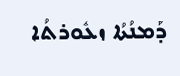ܕܰܡܢܳܬܳܐ ܙܥܽܘܪܬܳܐ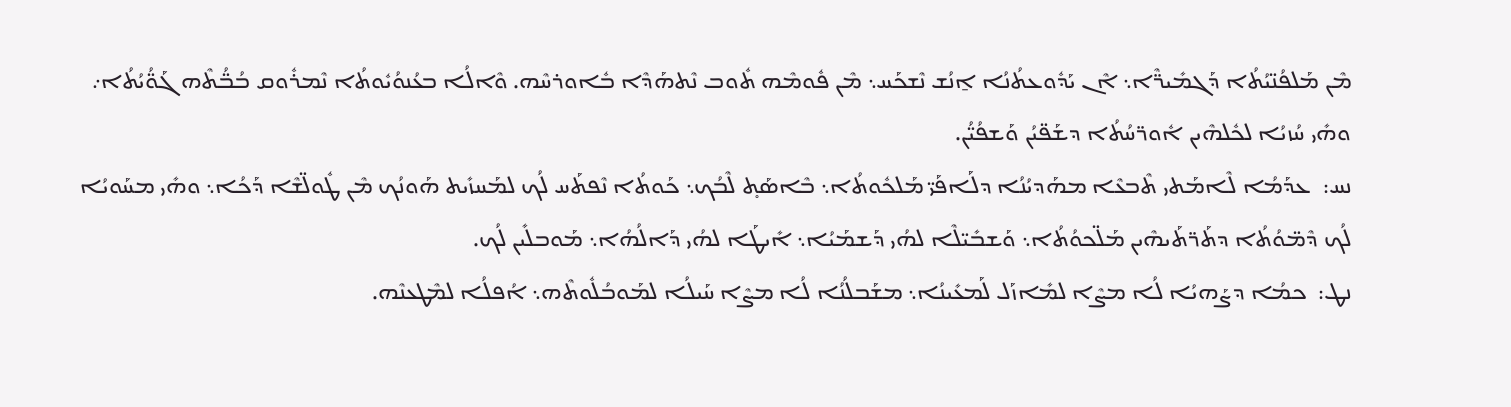ܡܶܢ ܡܰܠܦܳܢ̈ܝܳܬܳܐ ܕܰܓܡܺܝܪ̈ܶܐ܆ ܐܶܢ ܝܰܕܽܘܥܬܳܢܳܐ ܐ̱ܢܳܫ ܢܶܫܟܰܚ܆ ܡܶܢ ܦܽܘܡܶܗ ܬܽܘܒ ܢܶܬܗܰܕܶܐ ܒܽܐܘܪܚܶܗ. ܘܶܐܠܳܐ ܒܥܳܢܘܳܝܽܘܬܳܐ ܢܶܡܪܽܘܩ ܒܳܒ̈ܳܬܶܗ ܓܰܘ̈ܳܝܳܬܳܐ܇ ܘܗܺܝ ܚܳܙܝܳܐ ܠܟܽܠܗܶܝܢ ܐܽܘܪ̈ܚܳܬܳܐ ܕܫܰܦ̈ܝܳܢ ܘܰܫܦܳܝ̈ܳܢ.
ܢܚ:  ܥܕܰܡܳܐ ܠܶܐܡܰܬܝ ܬܶܒܥܶܐ ܡܗܰܕܝܳܢܳܐ ܕܠܰܐܦܰܝ̈ ܡܰܠܟܽܘܬܳܐ܆ ܒܶܐܣܰܬ̥ ܠܶܒܳܟ܆ ܟܰܘܬܳܐ ܢܶܦܬܰܚ ܠܳܟ ܠܡܰܚܙܺܝܬ ܗܰܘܢܳܟ ܡܶܢ ܛܽܘܠ̈ܫܶܐ ܕܰܟܳܐ܆ ܘܗܺܝ ܡܚܰܘܝܳܐ ܠܳܟ ܕܶܡ̈ܘܳܬܳܐ ܕܬܰܪ̈ܬܰܝܗܶܝܢ ܡܰܠ̈ܟܘܳܬܳܐ܆ ܘܰܫܒܺܝ̈ܠܶܐ ܠܗܳܝ ܕܰܫܡܰܝܳܐ܆ ܐܺܝܛܰܐ ܠܗܳܝ ܕܰܐܠܳܗܳܐ܆ ܡܰܘܒܠܺܝܢ ܠܳܟ.
ܢܛ:  ܟܡܳܐ ܕܨܰܗܝܳܐ ܠܳܐ ܡܨܶܐ ܠܡܺܐܙܰܠ ܠܰܡܥܺܝܢܳܐ܆ ܡܫܰܒܠܳܢܳܐ ܠܳܐ ܡܨܶܐ ܚܰܝܠܳܐ ܠܡܰܘܒܳܠܽܘܬܶܗ܆ ܐܳܦܠܳܐ ܠܡܶܛܥܢܶܗ.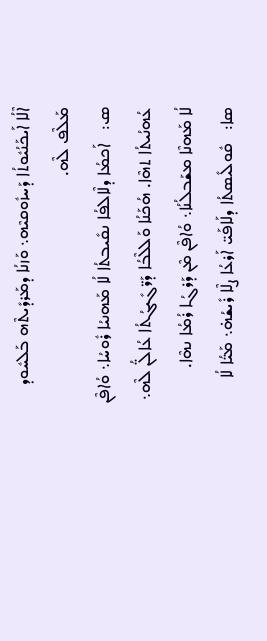ܐܶܠܳܐ ܐܰܝܟܰܢܳܝܽܘܬܳܐ ܕܰܚܙܽܘܩܝܶܗ܆ ܘܰܙܢܳܐ ܕܡܰܪܕܺܝܬܶܗ ܒܰܠܚܽܘܕ ܡܰܠܶܦ ܠܶܗ.
ܣ:   ܐܰܟܡܳܐ ܕܠܶܐܠܦܳܐ ܢܩܺܝܒܬܳܐ ܠܳܐ ܡܰܗܢܝܳܐ ܪܽܘܚܳܐ܆ ܘܳܐܦܶܢ ܥܳܗܢܳܝܬܳܐ ܬܗܶܐ. ܗܳܟܰܢܳܐ ܘܰܠܠܶܒܳܐ ܕܰܪ̈ܓܺܝܓܳܬܳܐ ܥܳܐܠ̈ܳܢ ܠܶܗ܆ ܠܳܐ ܡܰܗܢܶܐ ܡܫܰܒܠܳܢܳܐ܆ ܘܳܐܦܶܢ ܡܶܢ ܕܰܪܓܳܐ ܪܳܡܳܐ ܢܗܶܐ.
ܣܐ:   ܩܽܘܠܺܝܣܬܳܐ ܕܠܰܐܦܰܝ̈ ܐܰܪܥܳܐ ܨܠܶܐ ܪܺܝܫܳܗ̇܆ ܡܰܝ̈ܳܐ ܠܳܐ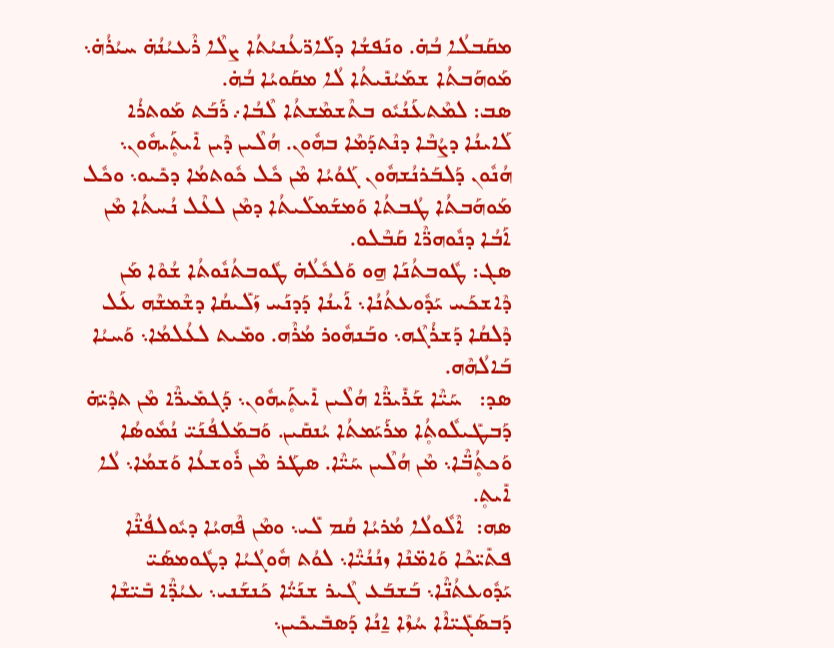ܡܩܰܒܠܳܐ ܒܳܗ̇. ܘܢܰܦܫܳܐ ܕܠܰܐܪ̈ܥܳܢܝܳܬܳܐ ܨܠܶܐ ܪܶܥܝܳܢܳܗ̇ ܚܝܳܪܳܗ̇܆ ܡܰܘܗܰܒܬܳܐ ܫܡܰܝܳܢܺܝܬܳܐ ܠܳܐ ܡܩܰܘܝܳܐ ܒܳܗ̇.
ܣܒ: ܠܡܶܬܥܰܢܳܝܽܘ ܒܬܶܫܡܶܫܬܳܐ ܠܶܒܳܐ܇ ܪܰܒܰܬ ܡܰܘܬܪܳܐ ܠܰܐܝܢܳܐ ܕܨܳܒܶܐ ܕܢܶܬܕܰܡܶܐ ܒܗܽܘܢ. ܗܳܠܶܝܢ ܕܶܝܢ ܐܺܝܬ̥ܰܝܗܽܘܢ܆ ܗܳܢܽܘܢ ܕܰܠܒܰܪܢܳܫܗܽܘܢ ܓܰܘܳܝܳܐ ܡܶܢ ܟܽܠ ܟܽܘܬܡܳܐ ܕܟܺܝܘ܆ ܘܟܽܠ ܡܰܘܗܰܒܬܳܐ ܛܳܒܬܳܐ ܘܰܡܫܰܡܠܰܝܬܳܐ ܕܡܶܢ ܠܥܶܠ ܢܳܚܬܳܐ ܡܶܢ ܐܰܒܳܐ ܕܢܽܘܗܪ̈ܶܐ ܩܰܒܶܠܘ.
ܣܓ: ܛܽܘܒܬܳܢܰܐ ܗ̱ܘ ܘܰܠܟܽܠܳܗ̇ ܛܽܘܒܬܳܢܽܘܬܳܐ ܫܳܘܶܐ ܡܰܢ ܕܶܐܫܟܰܚ ܝܰܕܽܘܥܬܳܢܳܐ܆ ܐܰܝܢܳܐ ܕܰܕܢܰܚ ܙܰܠܺܝܩܳܐ ܕܫܶܡܫܶܗ ܥܰܠ ܕܶܠܩܳܐ ܕܰܫܪܳܓܶܗ܆ ܘܒܰܢܗܽܘܪ ܡܳܪܶܗ. ܘܡܺܝܬ ܠܥܳܠܡܳܐ܆ ܘܰܚܝܳܐ ܒܰܐܠܳܗܶܗ.
ܣܕ:   ܚܰܝ̈ܶܐ ܫܰܪܺܝܪ̈ܶܐ ܗܳܠܶܝܢ ܐܺܝܬ̥ܰܝܗܽܘܢ܆ ܕܰܓܡܺܝܪ̈ܶܐ ܡܶܢ ܬܕܶܝ̈ܗ̇ ܕܰܒܛܺܝܠܽܘܬ̥ܳܐ ܡܪܰܝܰܡܬܳܐ ܝܳܢܩܺܝܢ. ܘܰܒܡܰܠܦܳܢܰܝ̈ ܢܳܡܽܘܣܳܐ ܘܰܟܬ̥ܳܒ̈ܶܐ܆ ܡܶܢ ܗܳܠܶܝܢ ܚܰܝ̈ܶܐ. ܣܛܰܪ ܡܶܢ ܪܽܘܫܥܳܐ ܘܰܫܡܳܐ܆ ܠܳܐ ܐܺܝܬ̥.
ܣܗ:  ܐܶܠܽܘܠܳܐ ܡܳܪܝܳܐ ܩܳܡ ܠܺܝ܆ ܘܡܶܢ ܦܶܗܝܳܐ ܕܝܽܘܠܦܳܢ̈ܶܐ ܦܬܺܝ̈ܟܶܐ ܘܰܐܡ̈ܢܶܐ ܙܢܳܢܳܝ̈ܶܐ܆ ܠܘܳܬ ܗܽܘܓܳܝܳܐ ܕܛܽܘܡܣܰܝ̈ ܝܰܕܽܘܥܬܳܢ̈ܶܐ܆ ܒܰܫܒܰܥ ܓܶܝܪ ܫܢܰܝ̈ܳܐ ܟܰܢܫܰܢܝ܆ ܥܝܳܕ̈ܶܐ ܒܺܝ̈ܫܶܐ ܕܰܒܣܰܓܺܝ̈ܐܶܐ ܚܳܙܶܐ ܐ̱ܢܳܐ ܕܰܣܒܺܝܟܺܝܢ܆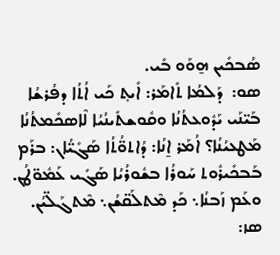ܣܳܒܟܺܝܢ ܗ̱ܘܰܘ ܒܺܝ.
ܣܘ:  ܕܰܠܡܳܐ ܬܺܐܡܰܪ: ܐܺܝܬ̥ ܟܰܝ ܐܳܬܳܐ ܕܦܳܪܫܳܐ ܒܰܝ̈ܢܰܝ ܝܰܕܽܘܥܬܳܢܳܐ ܘܩܽܘܫܬܺܝܢܳܝܳܐ ܠܶܐܣܟܺܡܬܳܢܳܐ ܡܰܛܥܝܳܢܳܐ؟ ܐܳܡܰܪ ܐ̱ܢܳܐ: ܕܳܐܬܘ̈ܳܬܳܐ ܣܰܓܺܝ̈ܳܐܢ: ܒܪܰܡ ܒܰܒܟܺܝܪܽܘܬ ܚܰܘܪܳܐ ܒܫܽܘܪܳܝܳܐ ܣܰܓܺܝ ܥܰܡܽܘ̈ܛܳܢ. ܘܥܰܡ ܙܰܒܢܳܐ܆ ܟܰܕ ܡܶܬܠܰܩ̈ܫܳܢ܆ ܡܶܬܓܰܠ̈ܝܳܢ.
ܣܙ: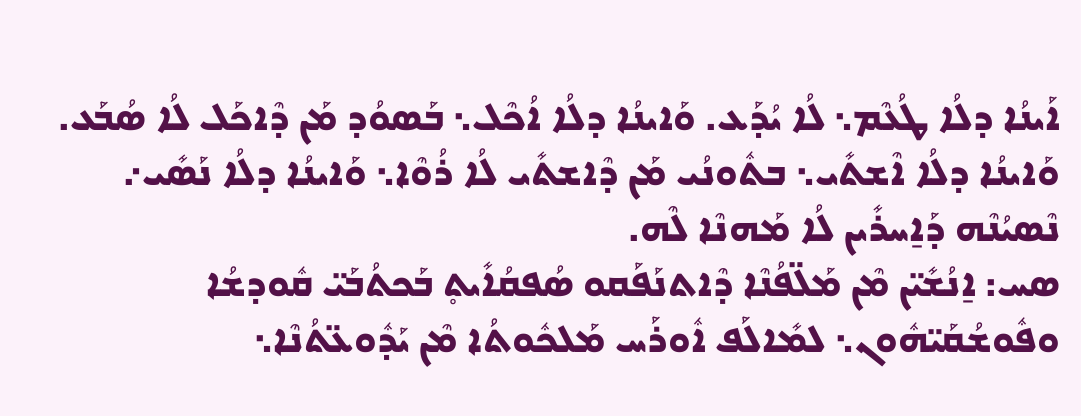ܐܰܝܢܳܐ ܕܠܳܐ ܛܳܥܶܡ܆ ܠܳܐ ܝܳܕܰܥ. ܘܰܐܝܢܳܐ ܕܠܳܐ ܐܳܟܶܠ܆ ܒܰܣܘܳܕ ܡܰܢ ܕܶܐܟܰܠ ܠܳܐ ܣܳܒܰܥ. ܘܰܐܝܢܳܐ ܕܠܳܐ ܐܶܫܬܺܝ܆ ܒܬܽܘܢܳܝ ܡܰܢ ܕܶܐܫܬܺܝ ܠܳܐ ܪܳܘܶܐ܆ ܘܰܐܝܢܳܐ ܕܠܳܐ ܢܰܣܺܝ܇ ܢܶܣܝܳܢܶܗ ܕܰܐ̱ܚܪܺܝܢ ܠܳܐ ܡܰܗܢܶܐ ܠܶܗ.
ܣܚ: ܐ̱ܢܳܫܺܝ̈ܢ ܡܶܢ ܡܰܠ̈ܦܳܢܶܐ ܕܶܐܬܢܰܦܰܩܘ ܣܳܦܩܳܐܺܝܬ̥ ܒܰܟܬܳܒܰܝ̈ ܩܽܘܕܫܳܐ ܘܦܽܘܫܳܩܰܝ̈ܗܽܘܢ܆ ܠܡܺܐܠܰܦ ܐܽܘܪܰܚ ܡܰܠܟܽܘܬܳܐ ܡܶܢ ܝܰܕܽܘܥ̈ܬܳܢܶܐ܆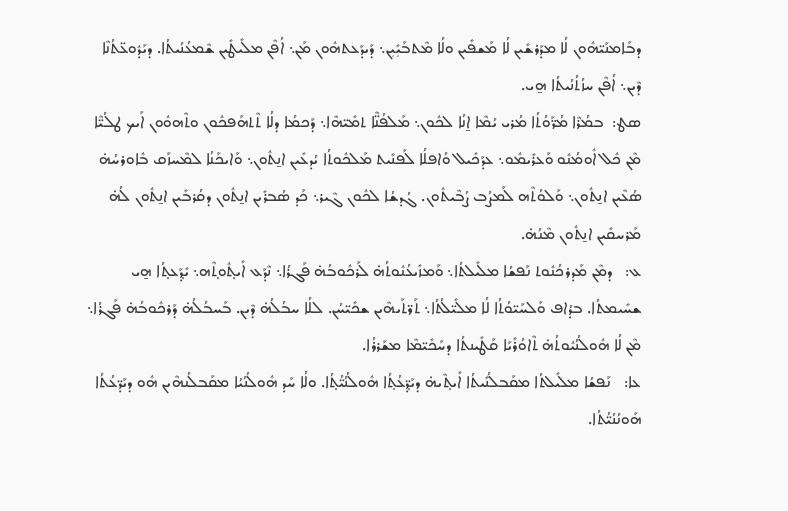ܕܒܰܐܡܢܰܝ̈ܗܽܘܢ ܠܳܐ ܡܕܰܪܫܺܝܢ ܠܳܐ ܡܰܫܦܺܝܢ ܘܠܳܐ ܡܶܬܒܰܝܼܺܝܼܢ܆ ܕܰܝܕܰܥܬܗܽܘܢ ܡܰܢ܆ ܐܳܦܶܢ ܡܠܺܝܛܺܝܢ ܫܶܡܥܳܢܳܝܬܳܐ. ܕܝܰܕܽܘܥ̈ܬܳܢܶܐ ܕܶܝܢ܆ ܐܳܦܶܢ ܚܙܳܬܳܢܳܝܬܳܐ ܗ̱ܝ.
ܣܛ:  ܒܡܳܪܶܐ ܡܳܪ̈ܰܘܳܬܳܐ ܡܳܪܝ ܝܳܡܶܐ ܐ̱ܢܳܐ ܠܟܽܘܢ܆ ܡܰܠܦܳܢ̈ܶܐ ܬܡܺܝ̈ܗܶܐ܆ ܕܰܟܡܳܐ ܕܠܳܐ ܬܶܬܗܰܦܟܽܘܢ ܘܬܶܗܘܽܘܢ ܐܰܝܟ ܛܠܳܝ̈ܶܐ ܡܶܢ ܟܽܠ ܐܽܘܡܳܢܽܘ ܘܰܥܪܺܝܡܽܘ܆ ܥܕܰܟܺܝܠ ܘܳܐܦܠܳܐ ܠܰܦܢܺܝܬ ܡܰܠܟܽܘܬܳܐ ܝܳܕܥܺܝܢ ܐܢ̱ܬܽܘܢ܆ ܘܰܐܝܟܰܢܳܐ ܠܡܶܚܙܰܩ ܒܽܐܘܪܚܳܗ̇ ܣܳܥܶܝܢ ܐܢ̱ܬܽܘܢ܆ ܘܰܠܘܳܬܶܗ ܠܰܡܨܳܒ ܨܳܒܶܝܬܽܘܢ. ܓܳܕܫܳܐ ܠܟܽܘܢ ܓܶܝܪ܆ ܟܰܕ ܣܳܒܪܺܝܢ ܐܢ̱ܬܽܘܢ ܕܩܳܪܒܺܝܢ ܐܢ̱ܬܽܘܢ ܠܳܗ̇ ܡܰܪܚܩܺܝܢ ܐܢ̱ܬܽܘܢ ܡܶܢܳܗ̇.
ܥ:   ܕܡܶܢ ܡܰܕܪܟܳܢܽܘܬ ܢܰܦܫܳܐ ܡܠܺܝܠܬܳܐ܆ ܘܰܡܙܺܝܥܳܢܽܘܬܳܗ̇ ܠܰܪܟܽܘܒܳܗ̇ ܦܰܓܪܳܐ܆ ܢܶܕܰܥ ܐܺܝܬ̥ܽܘܬ̥ܶܗ܆ ܝܺܕ̥ܰܥܬ̥ܳܐ ܗ̱ܝ ܫܚܺܝܡܬܳܐ. ܒܕܳܐܦ ܘܰܠܚܰܝ̈ܘܳܬܳܐ ܠܳܐ ܡܠܺܝ̈ܠܳܬܳܐ܆ ܬܰܪ̈ܬܰܝܗܶܝܢ ܫܟܺܝ̈ܚܳܢ. ܠܠܳܐ ܚܒܳܠܳܗ̇ ܕܶܝܢ. ܒܰܚܒܳܠܳܗ̇ ܕܰܪܟܽܘܒܳܗ̇ ܦܰܓܪܳܐ܆ ܡܶܢ ܠܳܐ ܗܽܘܠܳܢܳܝܽܘܬܳܗ̇ ܬܶܐܘܳܪܺܝܰܐ ܩܰܛܺܝܢܬܳܐ ܕܚܰܟܺܝ̈ܡܶܐ ܡܫܰܪܪܳܐ.
ܥܐ:   ܢܰܦܫܳܐ ܡܠܺܝܠܬܳܐ ܡܩܰܒܠܳܢܺܝܬܳܐ ܐܺܝܬ̥ܶܝܗ̇ ܕܝܰܕ̥̈ܥܳܬ̥ܳܐ ܗܽܘܠܳܢܳܝ̈ܳܬ̥ܳܐ. ܘܠܳܐ ܚܰܕ ܗܽܘܠܳܢܳܝܳܐ ܡܩܰܒܠܳܢܗܶܝܢ ܗܽܘ ܕܝܰܕ̈ܥܳܬܳܐ ܗܰܘܢܳܢܳܝ̈ܳܬܳܐ.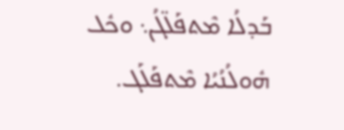ܒܰܕܠܳܐ ܡܶܬܦܰܠ̈ܓܳܢ܆ ܘܟܽܠ ܗܽܘܠܳܢܳܝܳܐ ܡܶܬܦܰܠܰܓ.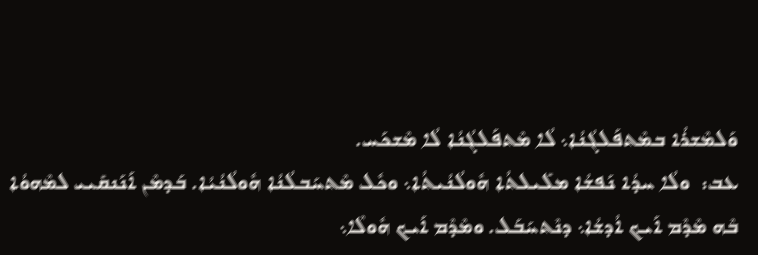ܘܰܠܡܶܫܪܳܐ ܒܡܶܬܦܰܠܓܳܢܳܐ܆ ܠܳܐ ܡܶܬܦܰܠܓܳܢܳܐ ܠܳܐ ܡܶܫܟܰܚ.
ܥܒ:  ܘܠܳܐ ܚܕܳܐ ܢܰܦܫܳܐ ܡܠܺܝܠܬܳܐ ܗܽܘܠܳܢܳܝܬܳܐ܆ ܘܟܽܠ ܡܶܬܚܰܒܠܳܢܳܐ ܗܽܘܠܳܢܳܝܳܐ. ܒܰܕܡܶܢ ܐܰܢܰܢܩܺܝܝ ܠܡܶܗܘܳܐ ܒܶܗ ܡܶܕܶܡ ܐܰܝܟ ܐܳܕܫܳܐ܆ ܕܢܶܬܚܰܒܰܠ. ܘܡܶܕܶܡ ܐܰܝܟ ܗܽܘܠܶܐ܆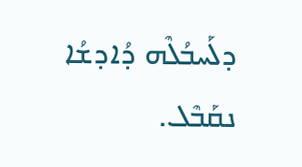ܕܠܰܚܒܳܠܶܗ ܕܳܐܕܫܳܐ ܢܩܰܒܶܠ.